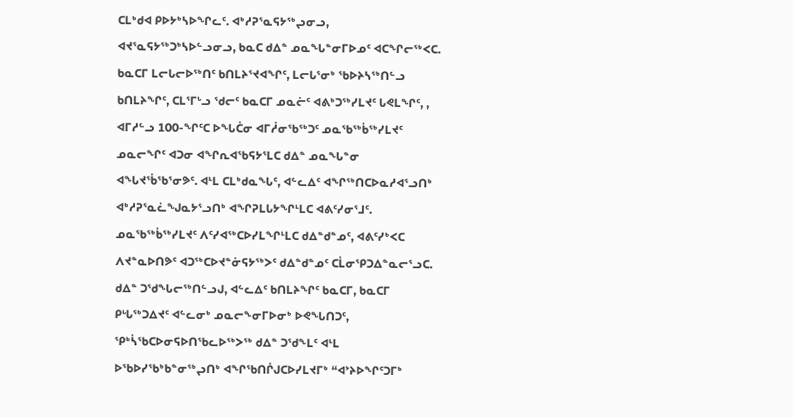ᑕᒪᒃᑯᐊ ᑭᐅᔭᒃᓴᐅᖏᓚᑦ. ᐊᒃᓱᕈᕐᓇᕋᔭᖅᖢᓂᓗ, ᐊᔪᕐᓇᕋᔭᖅᑐᒃᓴᐅᓪᓗᓂᓗ, ᑲᓇᑕ ᑯᐃᓐ ᓄᓇᖓᓐᓂᒥᐅᓄᑦ ᐊᑕᖏᓕᖅᐸᑕ. ᑲᓇᑕᒥ ᒪᓕᒐᓕᐅᖅᑎᑦ ᑲᑎᒪᔨᕐᔪᐊᖏᑦ, ᒪᓕᒐᕐᓂᒃ ᖃᐅᔨᓴᖅᑎᓪᓗ ᑲᑎᒪᔨᖏᑦ, ᑕᒪᕐᒥᒡᓗ ᖁᓕᑦ ᑲᓇᑕᒥ ᓄᓇᓖᑦ ᐊᕕᒃᑐᖅᓯᒪᔪᑦ ᒐᕙᒪᖏᑦ, , ᐊᒥᓱᓪᓗ 100-ᖏᑦᑕ ᐅᖓᑖᓂ ᐊᒥᓲᓂᖃᖅᑐᑦ ᓄᓇᖃᖅᑳᖅᓯᒪᔪᑦ ᓄᓇᓕᖏᑦ ᐊᑐᓂ ᐊᖏᕆᐊᖃᕋᔭᕐᒪᑕ ᑯᐃᓐ ᓄᓇᖓᓐᓂ ᐊᖓᔪᖄᖃᕐᓂᕗᑦ. ᐊᒻᒪ ᑕᒪᒃᑯᓇᖓᑦ, ᐊᓪᓚᐃᑦ ᐊᖏᖅᑎᑕᐅᓇᓱᐊᕐᓗᑎᒃ ᐊᒃᓱᕈᕐᓇᓛᖑᓇᔭᕐᓗᑎᒃ ᐊᖏᕈᒪᒐᔭᖏᒻᒪᑕ ᐊᕕᑦᓯᓂᕐᒧᑦ. ᓄᓇᖃᖅᑳᖅᓯᒪᔪᑦ ᐱᑦᓯᐊᖅᑕᐅᓯᒪᖏᒻᒪᑕ ᑯᐃᓐᑯᓐᓄᑦ, ᐊᕕᑦᓯᒃᐸᑕ ᐱᔪᓐᓇᐅᑎᕗᑦ ᐊᑐᖅᑕᐅᔪᓐᓃᕋᔭᖅᐳᑦ ᑯᐃᓐᑯᓐᓄᑦ ᑕᒫᓂᕿᑐᐃᓐᓇᓕᕐᓗᑕ. ᑯᐃᓐ ᑐᖁᖓᓕᖅᑎᓪᓗᒍ, ᐊᓪᓚᐃᑦ ᑲᑎᒪᔨᖏᑦ ᑲᓇᑕᒥ, ᑲᓇᑕᒥ ᑭᒡᒐᖅᑐᐃᔪᑦ ᐊᓪᓚᓂᒃ ᓄᓇᓕᖕᓂᒥᐅᓂᒃ ᐅᕙᖓᑎᑐᑦ, ᕿᒃᓵᖃᑕᐅᓂᕋᐅᑎᖃᓚᐅᖅᐳᖅ ᑯᐃᓐ ᑐᖁᖕᒪᑦ ᐊᒻᒪ ᐅᖃᐅᓯᖃᒃᑲᓐᓂᖅᖢᑎᒃ ᐊᖏᖃᑎᒌᒍᑕᐅᓯᒪᔪᒥᒃ “ᐊᔾᔨᐅᖏᑦᑐᒥᒃ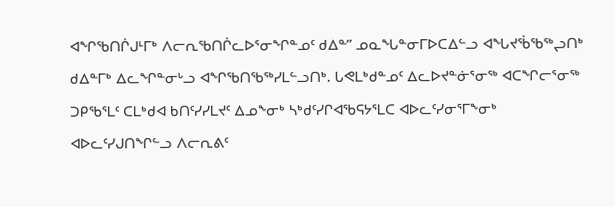ᐊᖏᖃᑎᒌᒍᒻᒥᒃ ᐱᓕᕆᖃᑎᒌᓚᐅᕐᓂᖏᓐᓄᑦ ᑯᐃᓐ” ᓄᓇᖓᓐᓂᒥᐅᑕᐃᓪᓗ ᐊᖓᔪᖄᖃᖅᖢᑎᒃ ᑯᐃᓐᒥᒃ ᐃᓚᖏᓐᓂᒡᓗ ᐊᖏᖃᑎᖃᖅᓯᒪᓪᓗᑎᒃ. ᒐᕙᒪᒃᑯᓐᓄᑦ ᐃᓚᐅᔪᓐᓃᕐᓂᖅ ᐊᑕᖏᓕᕐᓂᖅ ᑐᑭᖃᕐᒪᑦ ᑕᒪᒃᑯᐊ ᑲᑎᑦᓯᓯᒪᔪᑦ ᐃᓄᖕᓂᒃ ᓴᒃᑯᑦᓯᒋᐊᖃᕋᔭᕐᒪᑕ ᐊᐅᓚᑦᓯᓂᕐᒥᖕᓂᒃ ᐊᐅᓚᑦᓯᒍᑎᖏᓪᓗ ᐱᓕᕆᕕᑦ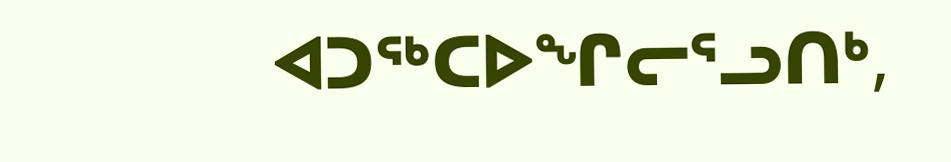ᐊᑐᖅᑕᐅᖏᓕᕐᓗᑎᒃ,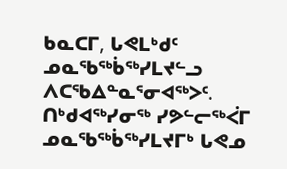ᑲᓇᑕᒥ, ᒐᕙᒪᒃᑯᑦ ᓄᓇᖃᖅᑳᖅᓯᒪᔪᓪᓗ ᐱᑕᖃᐃᓐᓇᕐᓂᐊᖅᐳᑦ.
ᑎᒃᑯᐊᖅᓯᓂᖅ ᓯᕗᓪᓕᖅᐹᒥ ᓄᓇᖃᖅᑳᖅᓯᒪᔪᒥᒃ ᒐᕙᓄ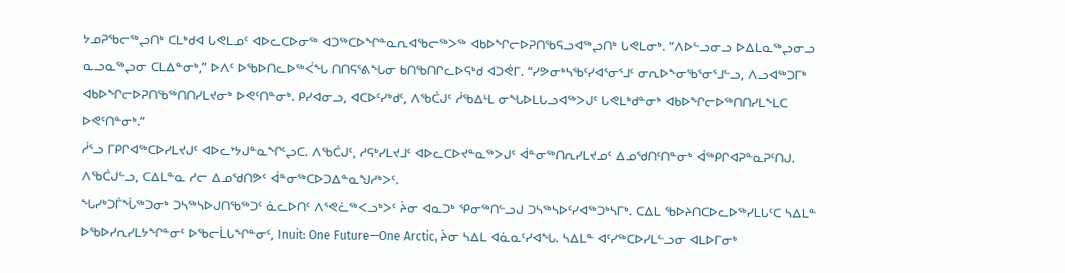ᔭᓄᕈᖃᓕᖅᖢᑎᒃ ᑕᒪᒃᑯᐊ ᒐᕙᒪᓄᑦ ᐊᐅᓚᑕᐅᓂᖅ ᐊᑐᖅᑕᐅᖏᓐᓇᕆᐊᖃᓕᖅᐳᖅ ᐊᑲᐅᖏᓕᐅᕈᑎᖃᕋᓗᐊᖅᖢᑎᒃ ᒐᕙᒪᓂᒃ. “ᐱᐅᓪᓗᓂᓗ ᐅᐃᒪᓇᖅᖢᓂᓗ ᓇᓗᓇᖅᖢᓂ ᑕᒪᐃᓐᓂᒃ,” ᐅᐱᑦ ᐅᖃᐅᑎᓚᐅᖅᐹᖓ ᑎᑎᕋᕐᕕᖓᓂ ᑲᑎᖃᑎᒋᓚᐅᕋᒃᑯ ᐊᑐᕚᒥ. “ᓯᕗᓂᒃᓴᖃᑦᓯᐊᕐᓂᕐᒧᑦ ᓂᕆᐅᖕᓂᖃᕐᓂᕐᒧᓪᓗ, ᐱᓗᐊᖅᑐᒥᒃ ᐊᑲᐅᖏᓕᐅᕈᑎᖃᖅᑎᑎᓯᒪᔪᓂᒃ ᐅᕙᑦᑎᓐᓂᒃ. ᑭᓯᐊᓂᓗ, ᐊᑕᐅᑦᓯᒃᑯᑦ, ᐱᖃᑖᒍᑦ ᓲᖃᐃᒻᒪ ᓂᖓᐅᒪᒐᓗᐊᖅᐳᒍᑦ ᒐᕙᒪᒃᑯᓐᓂᒃ ᐊᑲᐅᖏᓕᐅᖅᑎᑎᓯᒪᖕᒪᑕ ᐅᕙᑦᑎᓐᓂᒃ.”
ᓲᕐᓗ ᒥᑭᒋᐊᖅᑕᐅᓯᒪᔪᒍᑦ ᐊᐅᓚᔾᔭᒍᓐᓇᖏᑦᖢᑕ. ᐱᖃᑖᒍᑦ, ᓱᕋᒃᓯᒪᔪᒧᑦ ᐊᐅᓚᑕᐅᔪᓐᓇᖅᐳᒍᑦ ᐋᓐᓂᖅᑎᕆᓯᒪᔪᓄᑦ ᐃᓄᖁᑎᑦᑎᓐᓂᒃ ᐋᖅᑭᒋᐊᕈᓐᓇᕈᑦᑎᒍ. ᐱᖃᑖᒍᓪᓗ, ᑕᐃᒪᓐᓇ ᓱᓕ ᐃᓄᖁᑎᕗᑦ ᐋᓐᓂᖅᑕᐅᑐᐃᓐᓇᖑᓱᒃᐳᑦ.
ᖓᓯᒃᑐᒦᖔᖅᑐᓂᒃ ᑐᓴᖅᓴᐅᒍᑎᖃᖅᑐᑦ ᓈᓚᐅᑎᑦ ᐱᕐᕙᓛᖅᐸᓗᒃᐳᑦ ᔩᓂ ᐊᓇᑐᒃ ᕿᓂᖅᑎᓪᓗᒍ ᑐᓴᖅᓴᐅᑦᓯᐊᖅᑐᒃᓴᒥᒃ. ᑕᐃᒪ ᖃᐅᔨᑎᑕᐅᓚᐅᖅᓯᒪᒐᑦᑕ ᓴᐃᒪᓐ ᐅᖃᐅᓯᕆᓯᒪᔭᖏᓐᓂᑦ ᐅᖃᓕᒫᒐᖏᓐᓂᑦ, Inuit: One Future—One Arctic, ᔩᓂ ᓴᐃᒪ ᐊᓈᓇᑦᓯᐊᖓ. ᓴᐃᒪᓐ ᐊᑦᓯᖅᑕᐅᓯᒪᓪᓗᓂ ᐊᒪᐅᒥᓂᒃ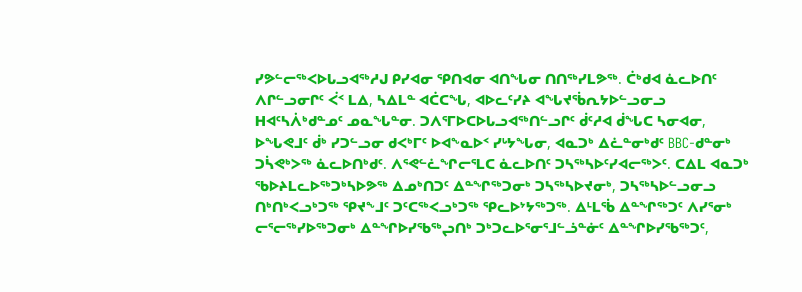ᓯᕗᓪᓕᖅᐸᐅᒐᓗᐊᖅᓱᒍ ᑭᓯᐊᓂ ᕿᑎᐊᓂ ᐊᑎᖓᓂ ᑎᑎᖅᓯᒪᕗᖅ. ᑖᒃᑯᐊ ᓈᓚᐅᑎᑦ ᐱᒋᓪᓗᓂᒋᑦ ᐹᑉ ᒪᐃ, ᓴᐃᒪᓐ ᐊᑖᑕᖓ, ᐊᐅᓚᑦᓯᔨ ᐊᖓᔪᖄᕆᔭᐅᓪᓗᓂᓗ ᕼᐊᑦᓴᐲᒃᑯᓐᓄᑦ ᓄᓇᖓᓐᓂ. ᑐᐱᕐᒥᐅᑕᐅᒐᓗᐊᖅᑎᓪᓗᒋᑦ ᑰᑦᓱᐊ ᑰᖓᑕ ᓴᓂᐊᓂ, ᐅᖓᕙᒧᑦ ᑰᒃ ᓯᑐᓪᓗᓂ ᑯᐸᒃᒥᑦ ᐅᐊᖕᓇᐅᑉ ᓯᒡᔭᖓᓂ, ᐊᓇᑐᒃ ᐃᓛᓐᓂᒃᑯᑦ BBC-ᑯᓐᓂᒃ ᑐᓵᕙᒃᐳᖅ ᓈᓚᐅᑎᒃᑯᑦ. ᐱᕐᕙᓪᓛᖏᓕᕐᒪᑕ ᓈᓚᐅᑎᑦ ᑐᓴᖅᓴᐅᑦᓯᐊᓕᖅᐳᑦ. ᑕᐃᒪ ᐊᓇᑐᒃ ᖃᐅᔨᒪᓚᐅᖅᑐᒃᓴᐅᕗᖅ ᐃᓄᒃᑎᑐᑦ ᐃᓐᖏᖅᑐᓂᒃ ᑐᓴᖅᓴᐅᔪᓂᒃ, ᑐᓴᖅᓴᐅᓪᓗᓂᓗ ᑎᒃᑎᒃᐸᓗᒃᑐᖅ ᕿᔪᖕᒧᑦ ᑐᑦᑕᖅᐸᓗᒃᑐᖅ ᕿᓚᐅᔾᔭᖅᑐᖅ. ᐃᒻᒪᖄ ᐃᓐᖏᖅᑐᑦ ᐱᓯᕐᓂᒃ ᓕᕐᓕᖅᓯᐅᖅᑐᓂᒃ ᐃᓐᖏᐅᓯᖃᖅᖢᑎᒃ ᑐᒃᑐᓚᐅᕐᓂᕐᒧᓪᓘᓐᓃᑦ ᐃᓐᖏᐅᓯᖃᖅᑐᑦ,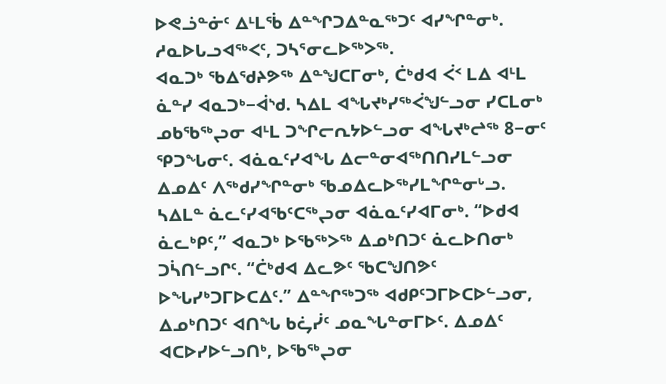ᐅᕙᓘᓐᓃᑦ ᐃᒻᒪᖄ ᐃᓐᖏᑐᐃᓐᓇᖅᑐᑦ ᐊᓯᖏᓐᓂᒃ. ᓱᓇᐅᒐᓗᐊᖅᐸᑦ, ᑐᓴᕐᓂᓚᐅᖅᐳᖅ.
ᐊᓇᑐᒃ ᖃᐃᖁᔨᕗᖅ ᐃᓐᖑᑕᒥᓂᒃ, ᑖᒃᑯᐊ ᐹᑉ ᒪᐃ ᐊᒻᒪ ᓈᓐᓯ ᐊᓇᑐᒃ−ᐋᔅᑯ. ᓴᐃᒪ ᐊᖓᔪᒃᓯᖅᐹᖑᓪᓗᓂ ᓯᑕᒪᓂᒃ ᓄᑲᖃᖅᖢᓂ ᐊᒻᒪ ᑐᖏᓕᕆᔭᐅᓪᓗᓂ ᐊᖓᔪᒃᖠᖅ 8−ᓂᑦ ᕿᑐᖓᓂᑦ. ᐊᓈᓇᑦᓯᐊᖓ ᐃᓕᓐᓂᐊᖅᑎᑎᓯᒪᓪᓗᓂ ᐃᓄᐃᑦ ᐱᖅᑯᓯᖏᓐᓂᒃ ᖃᓄᐃᓚᐅᖅᓯᒪᖏᓐᓂᒡᓗ. ᓴᐃᒪᓐ ᓈᓚᑦᓯᐊᖃᑦᑕᖅᖢᓂ ᐊᓈᓇᑦᓯᐊᒥᓂᒃ. “ᐅᑯᐊ ᓈᓚᒃᑭᑦ,” ᐊᓇᑐᒃ ᐅᖃᖅᐳᖅ ᐃᓄᒃᑎᑐᑦ ᓈᓚᐅᑎᓂᒃ ᑐᓵᑎᓪᓗᒋᑦ. “ᑖᒃᑯᐊ ᐃᓚᕗᑦ ᖃᑕᖑᑎᕗᑦ ᐅᖓᓯᒃᑐᒥᐅᑕᐃᑦ.” ᐃᓐᖏᖅᑐᖅ ᐊᑯᑭᑦᑐᒥᐅᑕᐅᓪᓗᓂ, ᐃᓄᒃᑎᑐᑦ ᐊᑎᖓ ᑲᖥᓰᑦ ᓄᓇᖓᓐᓂᒥᐅᑦ. ᐃᓄᐃᑦ ᐊᑕᐅᓯᐅᓪᓗᑎᒃ, ᐅᖃᖅᖢᓂ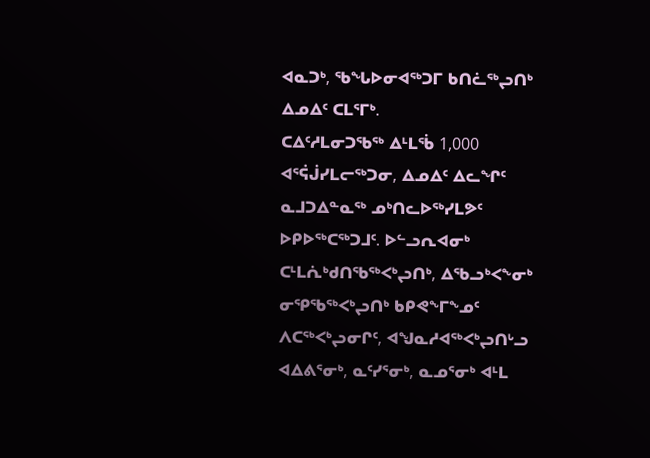ᐊᓇᑐᒃ, ᖃᖓᐅᓂᐊᖅᑐᒥ ᑲᑎᓛᖅᖢᑎᒃ ᐃᓄᐃᑦ ᑕᒪᕐᒥᒃ.
ᑕᐃᑦᓱᒪᓂᑐᖃᖅ ᐃᒻᒪᖄ 1,000 ᐊᕐᕌᒎᓯᒪᓕᖅᑐᓂ, ᐃᓄᐃᑦ ᐃᓚᖏᑦ ᓇᒧᑐᐃᓐᓇᖅ ᓄᒃᑎᓚᐅᖅᓯᒪᕗᑦ ᐅᑭᐅᖅᑕᖅᑐᒧᑦ. ᐅᓪᓗᕆᐊᓂᒃ ᑕᒻᒪᕇᒃᑯᑎᖃᖅᐸᒃᖢᑎᒃ, ᐃᖃᓗᒃᐸᖕᓂᒃ ᓂᕿᖃᖅᐸᒃᖢᑎᒃ ᑲᑭᕙᖕᒥᖕᓄᑦ ᐱᑕᖅᐸᒃᖢᓂᒋᑦ, ᐊᖑᓇᓱᐊᖅᐸᒃᖢᑎᒡᓗ ᐊᐃᕕᕐᓂᒃ, ᓇᑦᓯᕐᓂᒃ, ᓇᓄᕐᓂᒃ ᐊᒻᒪ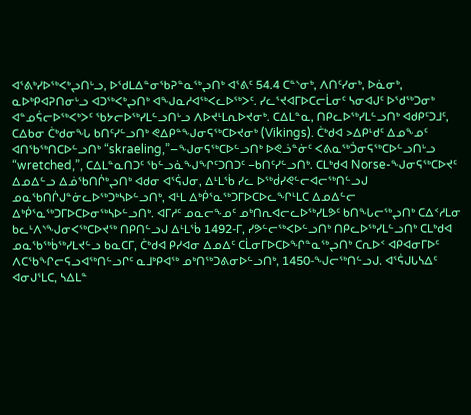ᐊᕐᕕᒃᓯᐅᖅᐸᒃᖢᑎᒡᓗ, ᐅᖁᒪᐃᓐᓂᖃᕈᓐᓇᖅᖢᑎᒃ ᐊᕐᕕᑦ 54.4 ᑕᓐᔅᓂᒃ, ᐱᑎᑦᓯᓂᒃ, ᐅᓈᓂᒃ, ᓇᐅᒃᑭᐊᕈᑎᓂᒡᓗ ᐊᑐᖅᐸᒃᖢᑎᒃ ᐊᖑᓇᓱᐊᖅᐸᓚᐅᖅᐳᑦ. ᓯᓚᕐᔪᐊᒥᐅᑕᓕᒫᓂᑦ ᓴᓂᐊᒍᑦ ᐅᖁᖅᑐᓂᒃ ᐊᓐᓄᕌᓕᐅᖅᐸᒃᐳᑦ ᖃᔭᓕᐅᖅᓯᒪᓪᓗᑎᒡᓗ ᐱᐅᔪᒻᒪᕆᐅᔪᓂᒃ. ᑕᐃᒪᓐᓇ, ᑎᑭᓚᐅᖅᓯᒪᓪᓗᑎᒃ ᐊᑯᑭᑦᑐᒧᑦ, ᑕᐃᑲᓂ ᑖᒃᑯᓂᖓ ᑲᑎᑦᓯᓪᓗᑎᒃ ᕙᐃᑭᓐᖑᓂᕋᖅᑕᐅᔪᓂᒃ (Vikings). ᑖᒃᑯᐊ >ᐃᑭᒻᑯᑦ ᐃᓄᖕᓄᑦ ᐊᑎᖃᖅᑎᑕᐅᓪᓗᑎᒃ “skraeling,”−ᖑᓂᕋᖅᑕᐅᓪᓗᑎᒃ ᐅᕙᓘᓐᓃᑦ ᐸᕕᓇᖅᑑᓂᕋᖅᑕᐅᓪᓗᑎᒡᓗ “wretched,”, ᑕᐃᒪᓐᓇᑎᑐᑦ ᖃᓪᓗᓈᖑᖏᑦᑐᑎᑐᑦ −ᑲᑎᑦᓯᓪᓗᑎᒃ. ᑕᒪᒃᑯᐊ Norse-ᖑᓂᕋᖅᑕᐅᔪᑦ ᐃᓄᐃᓪᓗ ᐃᓅᖃᑎᒌᒃᖢᑎᒃ ᐊᑯᓂ ᐊᕐᕌᒍᓂ, ᐃᒻᒪᖄ ᓯᓚ ᐅᖅᑰᓯᕙᓪᓕᐊᓕᖅᑎᓪᓗᒍ ᓄᓇᖃᑎᒌᒍᓐᓃᓚᐅᖅᑐᒃᓴᐅᓪᓗᑎᒃ, ᐊᒻᒪ ᐃᒃᑮᕐᓇᖅᑐᒥᐅᑕᐅᓚᖏᒻᒪᑕ ᐃᓄᐃᓪᓕ ᐃᒃᑮᕐᓇᖅᑐᒥᐅᑕᐅᓂᖅᓴᐅᓪᓗᑎᒃ. ᐊᒥᓱᑦ ᓄᓇᓕᖕᓄᑦ ᓄᒃᑎᕆᐊᓕᓚᐅᖅᓯᒪᕗᑦ ᑲᑎᖓᓕᖅᖢᑎᒃ ᑕᐃᑉᓱᒪᓂ ᑲᓚᒻᐱᔅᖑᓂᐸᖅᑕᐅᔪᖅ ᑎᑭᑎᓪᓗᒍ ᐃᒻᒪᖄ 1492-ᒥ, ᓯᕗᓪᓕᖅᐸᐅᓪᓗᑎᒃ ᑎᑭᓚᐅᖅᓯᒪᓪᓗᑎᒃ ᑕᒪᒃᑯᐊ ᓄᓇᖃᖅᑳᖅᓯᒪᔪᓪᓗ ᑲᓇᑕᒥ, ᑖᒃᑯᐊ ᑭᓯᐊᓂ ᐃᓄᐃᑦ ᑕᒫᓂᒥᐅᑕᐅᖏᓐᓇᖅᖢᑎᒃ ᑕᕆᐅᑉ ᐊᑭᐊᓂᒥᐅᑦ ᐱᑕᖃᖏᓕᕋᓗᐊᖅᑎᓪᓗᒋᑦ ᓇᒧᒃᑭᐊᖅ ᓄᒃᑎᖅᑐᕕᓂᐅᓪᓗᑎᒃ, 1450-ᖑᓕᖅᑎᓪᓗᒍ. ᐊᕐᕌᒍᒐᓴᐃᑦ ᐊᓂᒍᕐᒪᑕ, ᓴᐃᒪᓐ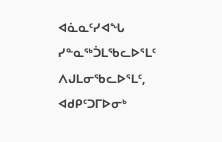ᐊᓈᓇᑦᓯᐊᖓ ᓯᓐᓇᖅᑑᒪᖃᓚᐅᕐᒪᑦ ᐱᒍᒪᓂᖃᓚᐅᕐᒪᑦ, ᐊᑯᑭᑦᑐᒥᐅᓂᒃ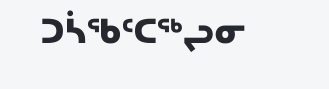ᑐᓵᖃᑦᑕᖅᖢᓂ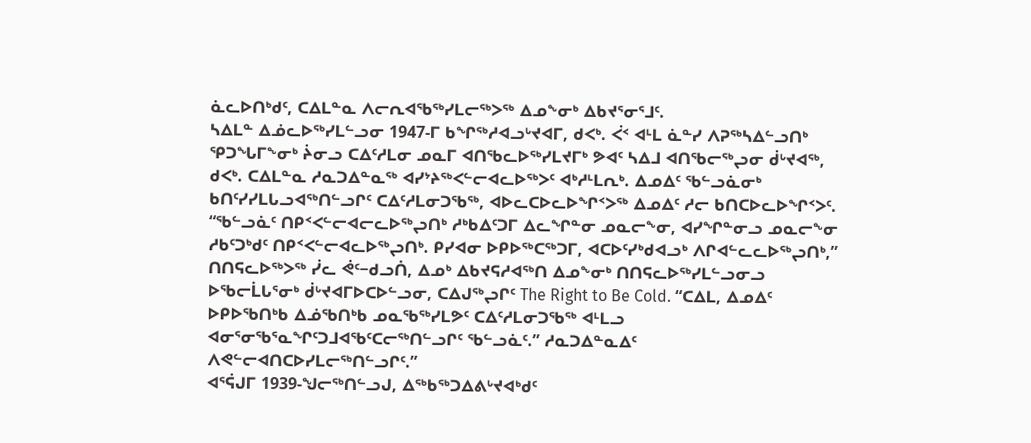ᓈᓚᐅᑎᒃᑯᑦ, ᑕᐃᒪᓐᓇ ᐱᓕᕆᐊᖃᖅᓯᒪᓕᖅᐳᖅ ᐃᓄᖕᓂᒃ ᐃᑲᔪᕐᓂᕐᒧᑦ.
ᓴᐃᒪᓐ ᐃᓅᓚᐅᖅᓯᒪᓪᓗᓂ 1947-ᒥ ᑲᖏᖅᓱᐊᓗᒡᔪᐊᒥ, ᑯᐸᒃ. ᐹᑉ ᐊᒻᒪ ᓈᓐᓯ ᐱᕈᖅᓴᐃᓪᓗᑎᒃ ᕿᑐᖓᒥᖕᓂᒃ ᔩᓂᓗ ᑕᐃᑦᓱᒪᓂ ᓄᓇᒥ ᐊᑎᖃᓚᐅᖅᓯᒪᔪᒥᒃ ᕗᐊᑦ ᓴᐃᒧ ᐊᑎᖃᓕᖅᖢᓂ ᑰᒡᔪᐊᖅ, ᑯᐸᒃ. ᑕᐃᒪᓐᓇ ᓱᓇᑐᐃᓐᓇᖅ ᐊᓯᔾᔨᖅᐸᓪᓕᐊᓚᐅᖅᐳᑦ ᐊᒃᓱᒻᒪᕆᒃ. ᐃᓄᐃᑦ ᖃᓪᓗᓈᓂᒃ ᑲᑎᑦᓯᓯᒪᒐᓗᐊᖅᑎᓪᓗᒋᑦ ᑕᐃᑦᓱᒪᓂᑐᖃᖅ, ᐊᐅᓚᑕᐅᓚᐅᖏᑉᐳᖅ ᐃᓄᐃᑦ ᓱᓕ ᑲᑎᑕᐅᓚᐅᖏᑉᐳᑦ. “ᖃᓪᓗᓈᑦ ᑎᑭᑉᐸᓪᓕᐊᓕᓚᐅᖅᖢᑎᒃ ᓱᒃᑲᐃᑦᑐᒥ ᐃᓚᖏᓐᓂ ᓄᓇᓕᖕᓂ, ᐊᓯᖏᓐᓂᓗ ᓄᓇᓕᖕᓂ ᓱᑲᑦᑐᒃᑯᑦ ᑎᑭᑉᐸᓪᓕᐊᓚᐅᖅᖢᑎᒃ. ᑭᓯᐊᓂ ᐅᑭᐅᖅᑕᖅᑐᒥ, ᐊᑕᐅᑦᓯᒃᑯᐊᓗᒃ ᐱᒋᐊᓪᓚᓚᐅᖅᖢᑎᒃ,” ᑎᑎᕋᓚᐅᖅᐳᖅ ᓰᓚ ᕚᑦ−ᑯᓗᑏ, ᐃᓄᒃ ᐃᑲᔪᕋᓱᐊᖅᑎ ᐃᓄᖕᓂᒃ ᑎᑎᕋᓚᐅᖅᓯᒪᓪᓗᓂᓗ ᐅᖃᓕᒫᒐᕐᓂᒃ ᑰᒡᔪᐊᒥᐅᑕᐅᓪᓗᓂ, ᑕᐃᒍᖅᖢᒋᑦ The Right to Be Cold. “ᑕᐃᒪ, ᐃᓄᐃᑦ ᐅᑭᐅᖃᑎᒃᑲ ᐃᓅᖃᑎᒃᑲ ᓄᓇᖃᖅᓯᒪᕗᑦ ᑕᐃᑦᓱᒪᓂᑐᖃᖅ ᐊᒻᒪᓗ ᐊᓂᕐᓂᖃᕐᓇᖏᑦᑐᒧᐊᖃᑦᑕᓕᖅᑎᓪᓗᒋᑦ ᖃᓪᓗᓈᑦ.” ᓱᓇᑐᐃᓐᓇᐃᑦ ᐱᕙᓪᓕᐊᑎᑕᐅᓯᒪᓕᖅᑎᓪᓗᒋᑦ.”
ᐊᕐᕌᒍᒥ 1939-ᖑᓕᖅᑎᓪᓗᒍ, ᐃᖅᑲᖅᑐᐃᕕᒡᔪᐊᒃᑯᑦ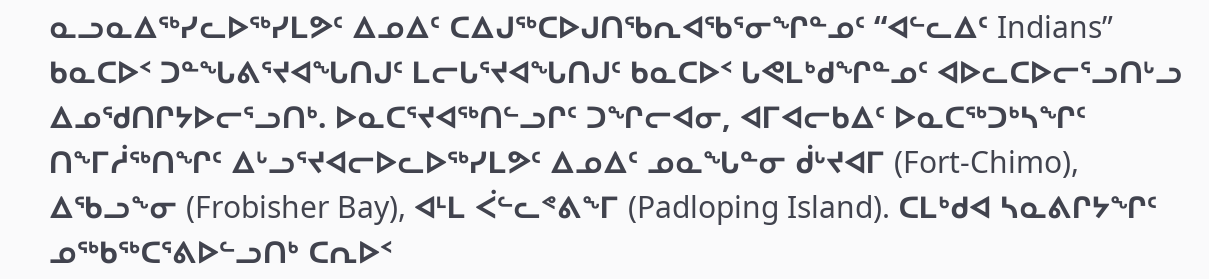ᓇᓗᓇᐃᖅᓯᓚᐅᖅᓯᒪᕗᑦ ᐃᓄᐃᑦ ᑕᐃᒍᖅᑕᐅᒍᑎᖃᕆᐊᖃᕐᓂᖏᓐᓄᑦ “ᐊᓪᓚᐃᑦ Indians” ᑲᓇᑕᐅᑉ ᑐᓐᖓᕕᕐᔪᐊᖓᑎᒍᑦ ᒪᓕᒐᕐᔪᐊᖓᑎᒍᑦ ᑲᓇᑕᐅᑉ ᒐᕙᒪᒃᑯᖏᓐᓄᑦ ᐊᐅᓚᑕᐅᓕᕐᓗᑎᒡᓗ ᐃᓄᖁᑎᒋᔭᐅᓕᕐᓗᑎᒃ. ᐅᓇᑕᕐᔪᐊᖅᑎᓪᓗᒋᑦ ᑐᖏᓕᐊᓂ, ᐊᒥᐊᓕᑲᐃᑦ ᐅᓇᑕᖅᑐᒃᓴᖏᑦ ᑎᖕᒥᓲᖅᑎᖏᑦ ᐃᒡᓗᕐᔪᐊᓕᐅᓚᐅᖅᓯᒪᕗᑦ ᐃᓄᐃᑦ ᓄᓇᖓᓐᓂ ᑰᒡᔪᐊᒥ (Fort-Chimo), ᐃᖃᓗᖕᓂ (Frobisher Bay), ᐊᒻᒪ ᐹᓪᓚᕝᕕᖕᒥ (Padloping Island). ᑕᒪᒃᑯᐊ ᓴᓇᕕᒋᔭᖏᑦ ᓄᖅᑲᖅᑕᕐᕕᐅᓪᓗᑎᒃ ᑕᕆᐅᑉ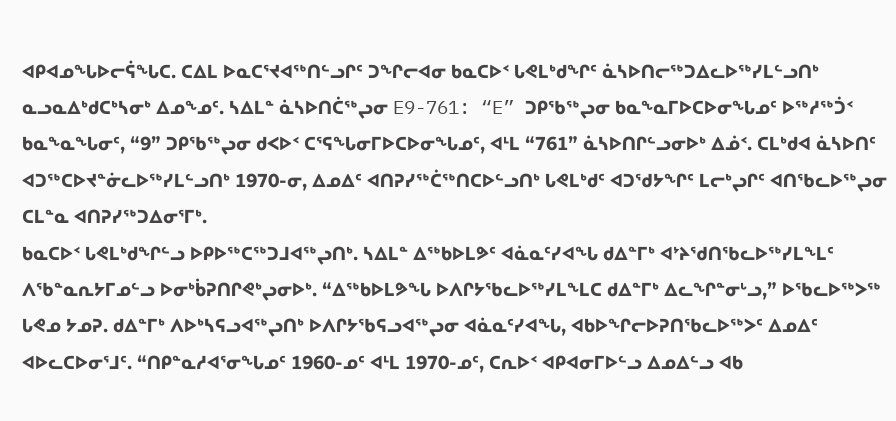ᐊᑭᐊᓄᖓᐅᓕᕌᖓᑕ. ᑕᐃᒪ ᐅᓇᑕᕐᔪᐊᖅᑎᓪᓗᒋᑦ ᑐᖏᓕᐊᓂ ᑲᓇᑕᐅᑉ ᒐᕙᒪᒃᑯᖏᑦ ᓈᓴᐅᑎᓕᖅᑐᐃᓚᐅᖅᓯᒪᓪᓗᑎᒃ ᓇᓗᓇᐃᒃᑯᑕᒃᓴᓂᒃ ᐃᓄᖕᓄᑦ. ᓴᐃᒪᓐ ᓈᓴᐅᑎᑖᖅᖢᓂ E9-761: “E” ᑐᑭᖃᖅᖢᓂ ᑲᓇᖕᓇᒥᐅᑕᐅᓂᖓᓄᑦ ᐅᖅᓱᖅᑑᑉ ᑲᓇᖕᓇᖓᓂᑦ, “9” ᑐᑭᖃᖅᖢᓂ ᑯᐸᐅᑉ ᑕᕐᕋᖓᓂᒥᐅᑕᐅᓂᖓᓄᑦ, ᐊᒻᒪ “761” ᓈᓴᐅᑎᒋᓪᓗᓂᐅᒃ ᐃᓅᑉ. ᑕᒪᒃᑯᐊ ᓈᓴᐅᑎᑦ ᐊᑐᖅᑕᐅᔪᓐᓃᓚᐅᖅᓯᒪᓪᓗᑎᒃ 1970-ᓂ, ᐃᓄᐃᑦ ᐊᑎᕈᓯᖅᑖᖅᑎᑕᐅᓪᓗᑎᒃ ᒐᕙᒪᒃᑯᑦ ᐊᑐᖁᔭᖏᑦ ᒪᓕᒃᖢᒋᑦ ᐊᑎᖃᓚᐅᖅᖢᓂ ᑕᒪᓐᓇ ᐊᑎᕈᓯᖅᑐᐃᓂᕐᒥᒃ.
ᑲᓇᑕᐅᑉ ᒐᕙᒪᒃᑯᖏᓪᓗ ᐅᑭᐅᖅᑕᖅᑐᒧᐊᖅᖢᑎᒃ. ᓴᐃᒪᓐ ᐃᖅᑲᐅᒪᕗᑦ ᐊᓈᓇᑦᓯᐊᖓ ᑯᐃᓐᒥᒃ ᐊᔾᔨᖁᑎᖃᓚᐅᖅᓯᒪᖕᒪᑦ ᐱᖃᓐᓇᕆᔭᒥᓄᓪᓗ ᐅᓂᒃᑳᕈᑎᒋᕙᒃᖢᓂᐅᒃ. “ᐃᖅᑲᐅᒪᕗᖓ ᐅᐱᒋᔭᖃᓚᐅᖅᓯᒪᖕᒪᑕ ᑯᐃᓐᒥᒃ ᐃᓚᖏᓐᓂᒡᓗ,” ᐅᖃᓚᐅᖅᐳᖅ ᒐᕙᓄ ᔭᓄᕈ. ᑯᐃᓐᒥᒃ ᐱᐅᒃᓴᕋᓗᐊᖅᖢᑎᒃ ᐅᐱᒋᔭᖃᕋᓗᐊᖅᖢᓂ ᐊᓈᓇᑦᓯᐊᖓ, ᐊᑲᐅᖏᓕᐅᕈᑎᖃᓚᐅᖅᐳᑦ ᐃᓄᐃᑦ ᐊᐅᓚᑕᐅᓂᕐᒧᑦ. “ᑎᑭᓐᓇᓱᐊᕐᓂᖓᓄᑦ 1960-ᓄᑦ ᐊᒻᒪ 1970-ᓄᑦ, ᑕᕆᐅᑉ ᐊᑭᐊᓂᒥᐅᓪᓗ ᐃᓄᐃᓪᓗ ᐊᑲ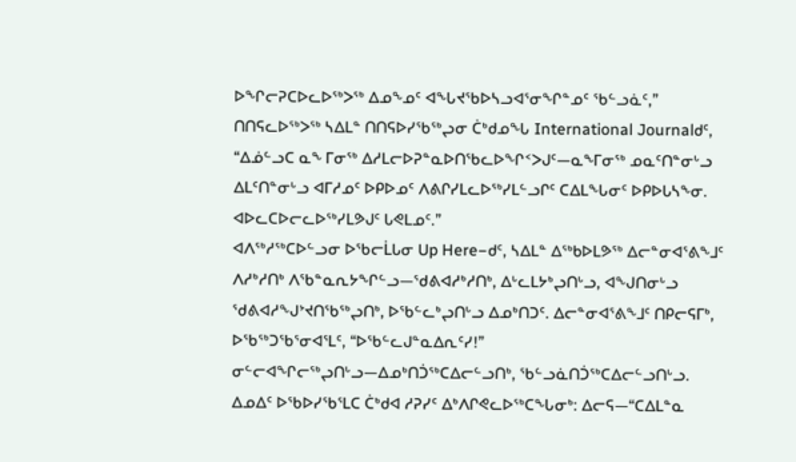ᐅᖏᓕᕈᑕᐅᓚᐅᖅᐳᖅ ᐃᓄᖕᓄᑦ ᐊᖓᔪᖃᐅᓴᓗᐊᕐᓂᖏᓐᓄᑦ ᖃᓪᓗᓈᑦ,” ᑎᑎᕋᓚᐅᖅᐳᖅ ᓴᐃᒪᓐ ᑎᑎᕋᐅᓯᖃᖅᖢᓂ ᑖᒃᑯᓄᖓ International Journalᑯᑦ, “ᐃᓅᓪᓗᑕ ᓇᖕ ᒥᓂᖅ ᐃᓱᒪᓕᐅᕈᓐᓇᐅᑎᖃᓚᐅᖏᑉᐳᒍᑦ—ᓇᖕᒥᓂᖅ ᓄᓇᑦᑎᓐᓂᒡᓗ ᐃᒪᑦᑎᓐᓂᒡᓗ ᐊᒥᓱᓄᑦ ᐅᑭᐅᓄᑦ ᐱᕕᒋᓯᒪᓚᐅᖅᓯᒪᓪᓗᒋᑦ ᑕᐃᒪᖓᓂᑦ ᐅᑭᐅᒐᓴᖕᓂ. ᐊᐅᓚᑕᐅᓕᓚᐅᖅᓯᒪᕗᒍᑦ ᒐᕙᒪᓄᑦ.”
ᐊᐱᖅᓱᖅᑕᐅᓪᓗᓂ ᐅᖃᓕᒫᒐᓂ Up Here−ᑯᑦ, ᓴᐃᒪᓐ ᐃᖅᑲᐅᒪᕗᖅ ᐃᓕᓐᓂᐊᕐᕕᖕᒧᑦ ᐱᓱᒃᓱᑎᒃ ᐱᖃᓐᓇᕆᔭᖏᓪᓗ—ᖁᕕᐊᓱᒃᓱᑎᒃ, ᐃᒡᓚᒪᔭᒃᖢᑎᒡᓗ, ᐊᖑᑎᓂᒡᓗ ᖁᕕᐊᓱᖑᔾᔪᑎᖃᖅᖢᑎᒃ, ᐅᖃᓪᓚᒃᖢᑎᒡᓗ ᐃᓄᒃᑎᑐᑦ. ᐃᓕᓐᓂᐊᕐᕕᖕᒧᑦ ᑎᑭᓕᕋᒥᒃ, ᐅᖃᖅᑐᖃᕐᓂᐊᕐᒪᑦ, “ᐅᖃᓪᓚᒍᓐᓇᐃᕆᑦᓯ!” ᓂᓪᓕᐊᖏᓕᖅᖢᑎᒡᓗ—ᐃᓄᒃᑎᑑᖅᑕᐃᓕᓪᓗᑎᒃ, ᖃᓪᓗᓈᑎᑑᖅᑕᐃᓕᓪᓗᑎᒡᓗ. ᐃᓄᐃᑦ ᐅᖃᐅᓯᖃᕐᒪᑕ ᑖᒃᑯᐊ ᓱᕈᓯᑦ ᐃᒃᐱᒋᕙᓚᐅᖅᑕᖓᓂᒃ: ᐃᓕᕋ—“ᑕᐃᒪᓐᓇ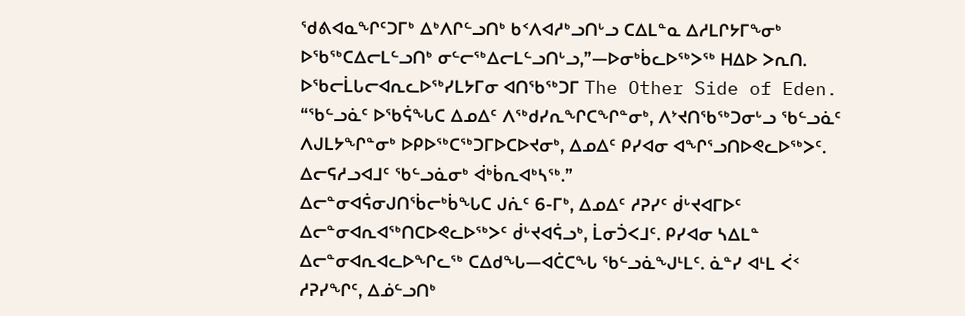ᖁᕕᐊᓇᖏᑦᑐᒥᒃ ᐃᒃᐱᒋᓪᓗᑎᒃ ᑲᑉᐱᐊᓱᒃᓗᑎᒡᓗ ᑕᐃᒪᓐᓇ ᐃᓱᒪᒋᔭᒥᖕᓂᒃ ᐅᖃᖅᑕᐃᓕᒪᓪᓗᑎᒃ ᓂᓪᓕᖅᐃᓕᒪᓪᓗᑎᒡᓗ,”—ᐅᓂᒃᑳᓚᐅᖅᐳᖅ ᕼᐃᐅ ᐳᕆᑎ. ᐅᖃᓕᒫᒐᓕᐊᕆᓚᐅᖅᓯᒪᔭᒥᓂ ᐊᑎᖃᖅᑐᒥ The Other Side of Eden. “ᖃᓪᓗᓈᑦ ᐅᖃᕌᖓᑕ ᐃᓄᐃᑦ ᐱᖅᑯᓯᕆᖏᑕᖏᓐᓂᒃ, ᐱᔾᔪᑎᖃᖅᑐᓂᒡᓗ ᖃᓪᓗᓈᑦ ᐱᒍᒪᔭᖏᓐᓂᒃ ᐅᑭᐅᖅᑕᖅᑐᒥᐅᑕᐅᔪᓂᒃ, ᐃᓄᐃᑦ ᑭᓯᐊᓂ ᐊᖏᕐᓗᑎᐅᕙᓚᐅᖅᐳᑦ. ᐃᓕᕋᓱᓗᐊᒧᑦ ᖃᓪᓗᓈᓂᒃ ᐋᒃᑳᕆᐊᒃᓴᖅ.”
ᐃᓕᓐᓂᐊᕌᓂᒍᑎᖄᓕᒃᑳᖓᑕ ᒍᕇᑦ 6-ᒥᒃ, ᐃᓄᐃᑦ ᓱᕈᓯᑦ ᑰᒡᔪᐊᒥᐅᑦ ᐃᓕᓐᓂᐊᕆᐊᖅᑎᑕᐅᕙᓚᐅᖅᐳᑦ ᑰᒡᔪᐊᕌᓗᒃ, ᒫᓂᑑᐸᒧᑦ. ᑭᓯᐊᓂ ᓴᐃᒪᓐ ᐃᓕᓐᓂᐊᕆᐊᓚᐅᖏᓚᖅ ᑕᐃᑯᖓ—ᐊᑖᑕᖓ ᖃᓪᓗᓈᖑᒻᒪᑦ. ᓈᓐᓯ ᐊᒻᒪ ᐹᑉ ᓱᕈᓯᖏᑦ, ᐃᓅᓪᓗᑎᒃ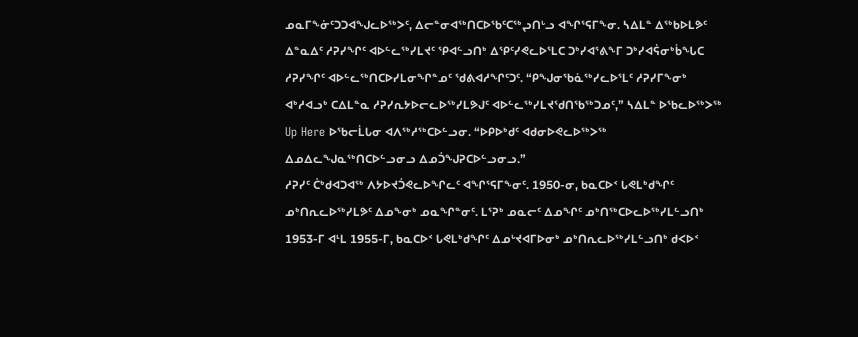ᓄᓇᒥᖕᓃᑦᑐᑐᐊᖑᓚᐅᖅᐳᑦ, ᐃᓕᓐᓂᐊᖅᑎᑕᐅᖃᑦᑕᖅᖢᑎᒡᓗ ᐊᖏᕐᕋᒥᖕᓂ. ᓴᐃᒪᓐ ᐃᖅᑲᐅᒪᕗᑦ ᐃᓐᓇᐃᑦ ᓱᕈᓯᖏᑦ ᐊᐅᓪᓚᖅᓯᒪᔪᑦ ᕿᐊᓪᓗᑎᒃ ᐃᕿᑦᓯᕙᓚᐅᕐᒪᑕ ᑐᒃᓯᐊᕐᕕᖕᒥ ᑐᒃᓯᐊᕌᓂᒃᑳᖓᑕ ᓱᕈᓯᖏᑦ ᐊᐅᓪᓚᖅᑎᑕᐅᓯᒪᓂᖏᓐᓄᑦ ᖁᕕᐊᓱᖏᑦᑐᑦ. “ᑭᖑᓂᖃᓈᖅᓯᓚᐅᕐᒪᑦ ᓱᕈᓯᒥᖕᓂᒃ ᐊᒃᓱᐊᓗᒃ ᑕᐃᒪᓐᓇ ᓱᕈᓯᕆᔭᐅᓕᓚᐅᖅᓯᒪᕗᒍᑦ ᐊᐅᓪᓚᖅᓯᒪᔪᖁᑎᖃᖅᑐᓄᑦ,” ᓴᐃᒪᓐ ᐅᖃᓚᐅᖅᐳᖅ Up Here ᐅᖃᓕᒫᒐᓂ ᐊᐱᖅᓱᖅᑕᐅᓪᓗᓂ. “ᐅᑭᐅᒃᑯᑦ ᐊᑯᓂᐅᕙᓚᐅᖅᐳᖅ ᐃᓄᐃᓚᖑᓇᖅᑎᑕᐅᓪᓗᓂᓗ ᐃᓄᑑᖑᕈᑕᐅᓪᓗᓂᓗ.”
ᓱᕈᓯᑦ ᑖᒃᑯᐊᑐᐊᖅ ᐱᔭᐅᔪᑑᕙᓚᐅᖏᓚᑦ ᐊᖏᕐᕋᒥᖕᓂᑦ. 1950-ᓂ, ᑲᓇᑕᐅᑉ ᒐᕙᒪᒃᑯᖏᑦ ᓄᒃᑎᕆᓚᐅᖅᓯᒪᕗᑦ ᐃᓄᖕᓂᒃ ᓄᓇᖏᓐᓂᑦ. ᒪᕐᕈᒃ ᓄᓇᓕᑦ ᐃᓄᖏᑦ ᓄᒃᑎᖅᑕᐅᓚᐅᖅᓯᒪᓪᓗᑎᒃ 1953-ᒥ ᐊᒻᒪ 1955-ᒥ, ᑲᓇᑕᐅᑉ ᒐᕙᒪᒃᑯᖏᑦ ᐃᓄᒡᔪᐊᒥᐅᓂᒃ ᓄᒃᑎᕆᓚᐅᖅᓯᒪᓪᓗᑎᒃ ᑯᐸᐅᑉ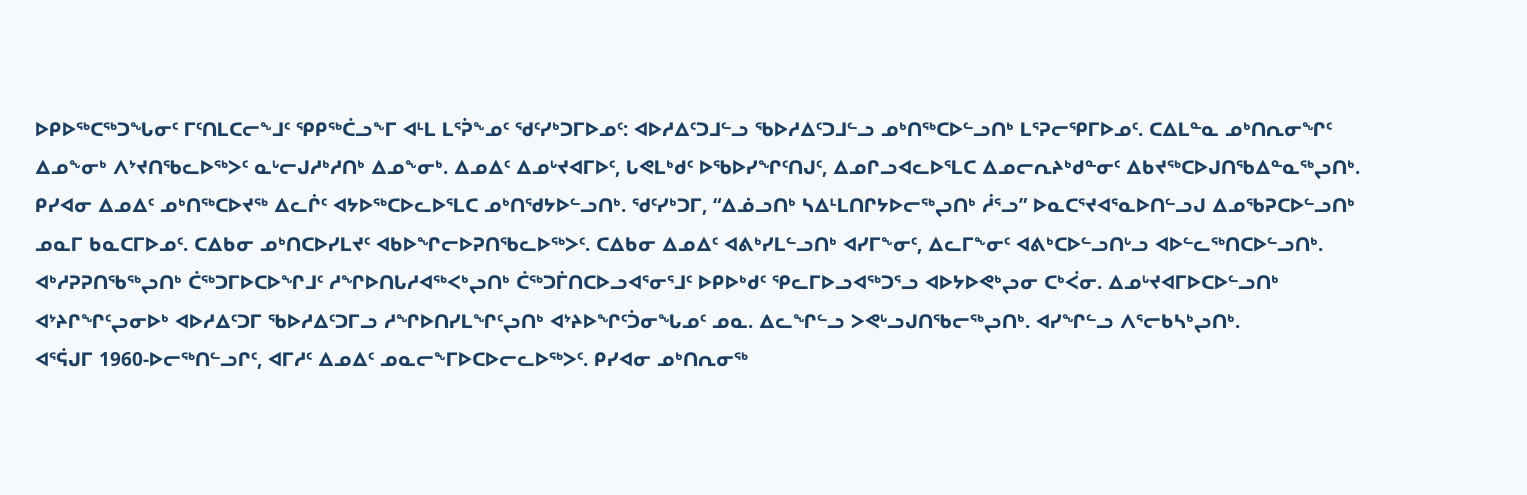ᐅᑭᐅᖅᑕᖅᑐᖓᓂᑦ ᒥᑦᑎᒪᑕᓕᖕᒧᑦ ᕿᑭᖅᑖᓗᖕᒥ ᐊᒻᒪ ᒪᕐᕉᖕᓄᑦ ᖁᑦᓯᒃᑐᒥᐅᓄᑦ: ᐊᐅᓱᐃᑦᑐᒧᓪᓗ ᖃᐅᓱᐃᑦᑐᒧᓪᓗ ᓄᒃᑎᖅᑕᐅᓪᓗᑎᒃ ᒪᕐᕈᓕᕿᒥᐅᓄᑦ. ᑕᐃᒪᓐᓇ ᓄᒃᑎᕆᓂᖏᑦ ᐃᓄᖕᓂᒃ ᐱᔾᔪᑎᖃᓚᐅᖅᐳᑦ ᓇᒡᓕᒍᓱᒃᓱᑎᒃ ᐃᓄᖕᓂᒃ. ᐃᓄᐃᑦ ᐃᓄᒡᔪᐊᒥᐅᑦ, ᒐᕙᒪᒃᑯᑦ ᐅᖃᐅᓯᖏᑦᑎᒍᑦ, ᐃᓄᒋᓗᐊᓚᐅᕐᒪᑕ ᐃᓄᓕᕆᔨᒃᑯᓐᓂᑦ ᐃᑲᔪᖅᑕᐅᒍᑎᖃᐃᓐᓇᖅᖢᑎᒃ. ᑭᓯᐊᓂ ᐃᓄᐃᑦ ᓄᒃᑎᖅᑕᐅᔪᖅ ᐃᓚᒌᑦ ᐊᔭᐅᖅᑕᐅᓚᐅᕐᒪᑕ ᓄᒃᑎᖁᔭᐅᓪᓗᑎᒃ. ᖁᑦᓯᒃᑐᒥ, “ᐃᓅᓗᑎᒃ ᓴᐃᒻᒪᑎᒋᔭᐅᓕᖅᖢᑎᒃ ᓲᕐᓗ” ᐅᓇᑕᕐᔪᐊᕐᓇᐅᑎᓪᓗᒍ ᐃᓄᖃᕈᑕᐅᓪᓗᑎᒃ ᓄᓇᒥ ᑲᓇᑕᒥᐅᓄᑦ. ᑕᐃᑲᓂ ᓄᒃᑎᑕᐅᓯᒪᔪᑦ ᐊᑲᐅᖏᓕᐅᕈᑎᖃᓚᐅᖅᐳᑦ. ᑕᐃᑲᓂ ᐃᓄᐃᑦ ᐊᕕᒃᓯᒪᓪᓗᑎᒃ ᐊᓯᒥᖕᓂᑦ, ᐃᓚᒥᖕᓂᑦ ᐊᕕᒃᑕᐅᓪᓗᑎᒡᓗ ᐊᐅᓪᓚᖅᑎᑕᐅᓪᓗᑎᒃ. ᐊᒃᓱᕈᕈᑎᖃᖅᖢᑎᒃ ᑖᖅᑐᒥᐅᑕᐅᖏᒧᑦ ᓱᖏᐅᑎᒐᓱᐊᖅᐸᒃᖢᑎᒃ ᑖᖅᑐᒦᑎᑕᐅᓗᐊᕐᓂᕐᒧᑦ ᐅᑭᐅᒃᑯᑦ ᕿᓚᒥᐅᓗᐊᖅᑐᕐᓗ ᐊᐅᔭᐅᕙᒃᖢᓂ ᑕᒃᐹᓂ. ᐃᓄᒡᔪᐊᒥᐅᑕᐅᓪᓗᑎᒃ ᐊᔾᔨᒋᖏᑦᖢᓂᐅᒃ ᐊᐅᓱᐃᑦᑐᒥ ᖃᐅᓱᐃᑦᑐᒥᓗ ᓱᖏᐅᑎᓯᒪᖏᑦᖢᑎᒃ ᐊᔾᔨᐅᖏᑦᑑᓂᖓᓄᑦ ᓄᓇ. ᐃᓚᖏᓪᓗ ᐳᕙᒡᓗᒍᑎᖃᓕᖅᖢᑎᒃ. ᐊᓯᖏᓪᓗ ᐱᕐᓕᑲᓴᒃᖢᑎᒃ.
ᐊᕐᕌᒍᒥ 1960-ᐅᓕᖅᑎᓪᓗᒋᑦ, ᐊᒥᓱᑦ ᐃᓄᐃᑦ ᓄᓇᓕᖕᒥᐅᑕᐅᓕᓚᐅᖅᐳᑦ. ᑭᓯᐊᓂ ᓄᒃᑎᕆᓂᖅ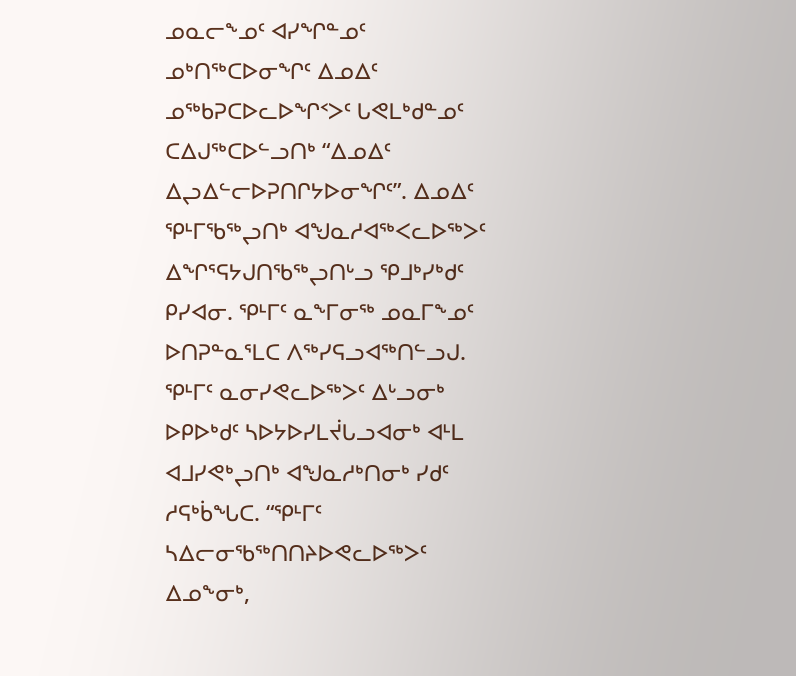ᓄᓇᓕᖕᓄᑦ ᐊᓯᖏᓐᓄᑦ ᓄᒃᑎᖅᑕᐅᓂᖏᑦ ᐃᓄᐃᑦ ᓄᖅᑲᕈᑕᐅᓚᐅᖏᑉᐳᑦ ᒐᕙᒪᒃᑯᓐᓄᑦ ᑕᐃᒍᖅᑕᐅᓪᓗᑎᒃ “ᐃᓄᐃᑦ ᐃᖢᐃᓪᓕᐅᕈᑎᒋᔭᐅᓂᖏᑦ”. ᐃᓄᐃᑦ ᕿᒻᒥᖃᖅᖢᑎᒃ ᐊᖑᓇᓱᐊᖅᐸᓚᐅᖅᐳᑦ ᐃᖏᕐᕋᔭᒍᑎᖃᖅᖢᑎᒡᓗ ᕿᒧᒃᓯᒃᑯᑦ ᑭᓯᐊᓂ. ᕿᒻᒥᑦ ᓇᖕᒥᓂᖅ ᓄᓇᒥᖕᓄᑦ ᐅᑎᕈᓐᓇᕐᒪᑕ ᐱᖅᓯᕋᓗᐊᖅᑎᓪᓗᒍ. ᕿᒻᒥᑦ ᓇᓂᓯᕙᓚᐅᖅᐳᑦ ᐃᒡᓗᓂᒃ ᐅᑭᐅᒃᑯᑦ ᓴᐅᔭᐅᓯᒪᔫᒐᓗᐊᓂᒃ ᐊᒻᒪ ᐊᒧᓯᕙᒃᖢᑎᒃ ᐊᖑᓇᓱᒃᑎᓂᒃ ᓯᑯᑦ ᓱᕋᒃᑳᖓᑕ. “ᕿᒻᒥᑦ ᓴᐃᓕᓂᖃᖅᑎᑎᔨᐅᕙᓚᐅᖅᐳᑦ ᐃᓄᖕᓂᒃ,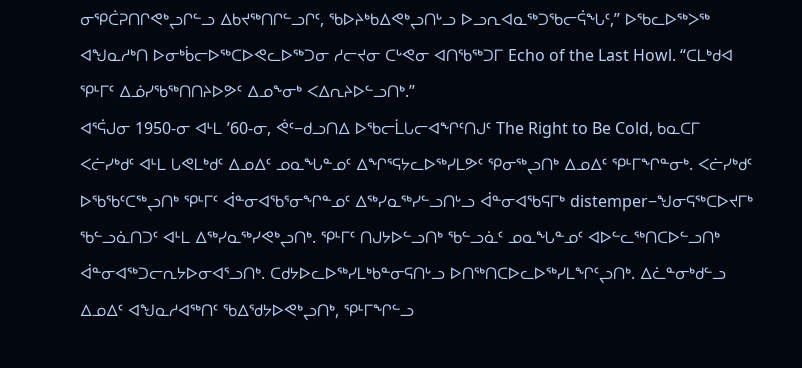ᓂᕿᑖᕈᑎᒋᕙᒃᖢᒋᓪᓗ ᐃᑲᔪᖅᑎᒋᓪᓗᒋᑦ, ᖃᐅᔨᒃᑲᐃᕙᒃᖢᑎᒡᓗ ᐅᓗᕆᐊᓇᖅᑐᖃᓕᕌᖓᑦ,” ᐅᖃᓚᐅᖅᐳᖅ ᐊᖑᓇᓱᒃᑎ ᐅᓂᒃᑳᓕᐅᖅᑕᐅᕙᓚᐅᖅᑐᓂ ᓱᓕᔪᓂ ᑕᒡᕙᓂ ᐊᑎᖃᖅᑐᒥ Echo of the Last Howl. “ᑕᒪᒃᑯᐊ ᕿᒻᒥᑦ ᐃᓅᓯᖃᖅᑎᑎᔨᐅᕗᑦ ᐃᓄᖕᓂᒃ ᐸᐃᕆᔨᐅᓪᓗᑎᒃ.”
ᐊᕐᕌᒍᓂ 1950-ᓂ ᐊᒻᒪ ’60-ᓂ, ᕚᑦ−ᑯᓗᑎᐃ ᐅᖃᓕᒫᒐᓕᐊᖏᑦᑎᒍᑦ The Right to Be Cold, ᑲᓇᑕᒥ ᐸᓖᓯᒃᑯᑦ ᐊᒻᒪ ᒐᕙᒪᒃᑯᑦ ᐃᓄᐃᑦ ᓄᓇᖓᓐᓄᑦ ᐃᖏᕐᕋᔭᓚᐅᖅᓯᒪᕗᑦ ᕿᓂᖅᖢᑎᒃ ᐃᓄᐃᑦ ᕿᒻᒥᖏᓐᓂᒃ. ᐸᓖᓯᒃᑯᑦ ᐅᖃᖃᑦᑕᖅᖢᑎᒃ ᕿᒻᒥᑦ ᐋᓐᓂᐊᖃᕐᓂᖏᓐᓄᑦ ᐃᖅᓯᓇᖅᓯᓪᓗᑎᒡᓗ ᐋᓐᓂᐊᖃᕋᒥᒃ distemper−ᖑᓂᕋᖅᑕᐅᔪᒥᒃ ᖃᓪᓗᓈᑎᑐᑦ ᐊᒻᒪ ᐃᖅᓯᓇᖅᓯᕙᒃᖢᑎᒃ. ᕿᒻᒥᑦ ᑎᒍᔭᐅᓪᓗᑎᒃ ᖃᓪᓗᓈᑦ ᓄᓇᖓᓐᓄᑦ ᐊᐅᓪᓚᖅᑎᑕᐅᓪᓗᑎᒃ ᐋᓐᓂᐊᖅᑐᓕᕆᔭᐅᓂᐊᕐᓗᑎᒃ. ᑕᑯᔭᐅᓚᐅᖅᓯᒪᒃᑲᓐᓂᕋᑎᒡᓗ ᐅᑎᖅᑎᑕᐅᓚᐅᖅᓯᒪᖏᑦᖢᑎᒃ. ᐃᓛᓐᓂᒃᑯᓪᓗ ᐃᓄᐃᑦ ᐊᖑᓇᓱᐊᖅᑎᑦ ᖃᐃᖁᔭᐅᕙᒃᖢᑎᒃ, ᕿᒻᒥᖏᓪᓗ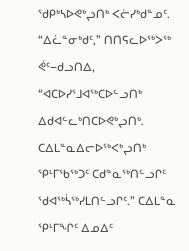ᖁᑭᒃᓴᐅᕙᒃᖢᑎᒃ ᐸᓖᓯᒃᑯᓐᓄᑦ. “ᐃᓛᓐᓂᒃᑯᑦ,” ᑎᑎᕋᓚᐅᖅᐳᖅ ᕚᑦ−ᑯᓗᑎᐃ, “ᐊᑕᐅᓯᕐᒧᐊᖅᑕᐅᓪᓗᑎᒃ ᐃᑯᐊᓪᓚᒃᑎᑕᐅᕙᒃᖢᑎᒃ. ᑕᐃᒪᓐᓇᐃᓕᐅᖅᐸᒃᖢᑎᒃ ᕿᒻᒥᖃᖅᑐᑦ ᑕᑯᓐᓇᖅᑎᓪᓗᒋᑦ ᖁᐊᖅᓵᖅᓯᒪᑎᓪᓗᒋᑦ.” ᑕᐃᒪᓐᓇ ᕿᒻᒥᖏᑦ ᐃᓄᐃᑦ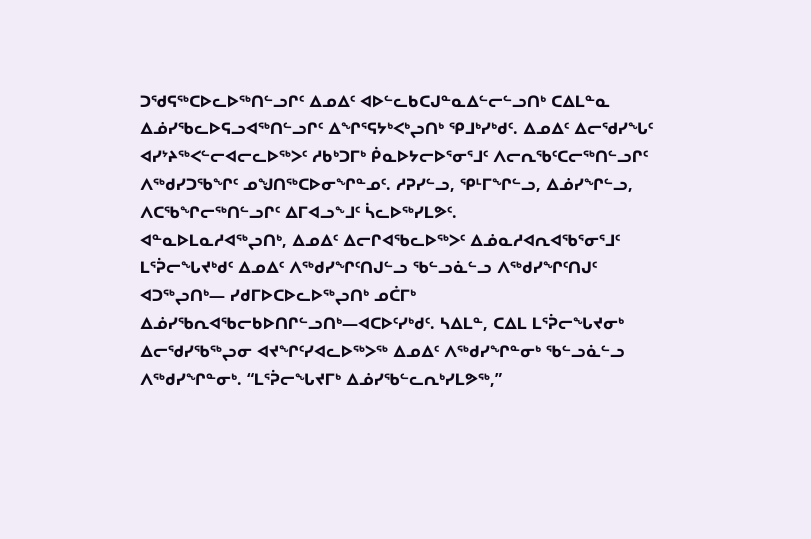ᑐᖁᕋᖅᑕᐅᓚᐅᖅᑎᓪᓗᒋᑦ ᐃᓄᐃᑦ ᐊᐅᓪᓚᑲᑕᒍᓐᓇᐃᓪᓕᓪᓗᑎᒃ ᑕᐃᒪᓐᓇ ᐃᓅᓯᖃᓚᐅᕋᓗᐊᖅᑎᓪᓗᒋᑦ ᐃᖏᕐᕋᔭᒃᐸᒃᖢᑎᒃ ᕿᒧᒃᓯᒃᑯᑦ. ᐃᓄᐃᑦ ᐃᓕᖁᓯᖓᑦ ᐊᓯᔾᔨᖅᐸᓪᓕᐊᓕᓚᐅᖅᐳᑦ ᓱᑲᒃᑐᒥᒃ ᑮᓇᐅᔭᓕᐅᕐᓂᕐᒧᑦ ᐱᓕᕆᖃᑦᑕᓕᖅᑎᓪᓗᒋᑦ ᐱᖅᑯᓯᑐᖃᖏᑦ ᓄᖑᑎᖅᑕᐅᓂᖏᓐᓄᑦ. ᓱᕈᓯᓪᓗ, ᕿᒻᒥᖏᓪᓗ, ᐃᓅᓯᖏᓪᓗ, ᐱᑕᖃᖏᓕᖅᑎᓪᓗᒋᑦ ᐃᒥᐊᓗᖕᒧᑦ ᓵᓚᐅᖅᓯᒪᕗᑦ.
ᐊᓐᓇᐅᒪᓇᓱᐊᖅᖢᑎᒃ, ᐃᓄᐃᑦ ᐃᓕᒋᐊᖃᓚᐅᖅᐳᑦ ᐃᓅᓇᓱᐊᕆᐊᖃᕐᓂᕐᒧᑦ ᒪᕐᕉᓕᖓᔪᒃᑯᑦ ᐃᓄᐃᑦ ᐱᖅᑯᓯᖏᑦᑎᒍᓪᓗ ᖃᓪᓗᓈᓪᓗ ᐱᖅᑯᓯᖏᑦᑎᒍᑦ ᐊᑐᖅᖢᑎᒃ— ᓯᑯᒥᐅᑕᐅᓚᐅᖅᖢᑎᒃ ᓄᑖᒥᒃ ᐃᓅᓯᖃᕆᐊᖃᓕᑲᐅᑎᒋᓪᓗᑎᒃ—ᐊᑕᐅᑦᓯᒃᑯᑦ. ᓴᐃᒪᓐ, ᑕᐃᒪ ᒪᕐᕉᓕᖓᔪᓂᒃ ᐃᓕᖁᓯᖃᖅᖢᓂ ᐊᔪᖏᑦᓯᐊᓚᐅᖅᐳᖅ ᐃᓄᐃᑦ ᐱᖅᑯᓯᖏᓐᓂᒃ ᖃᓪᓗᓈᓪᓗ ᐱᖅᑯᓯᖏᓐᓂᒃ. “ᒪᕐᕉᓕᖓᔪᒥᒃ ᐃᓅᓯᖃᓪᓚᕆᒃᓯᒪᕗᖅ,”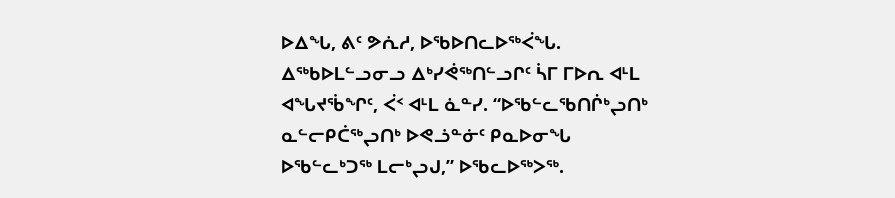ᐅᐃᖓ, ᕕᑦ ᕗᕇᓱ, ᐅᖃᐅᑎᓚᐅᖅᐹᖓ. ᐃᖅᑲᐅᒪᓪᓗᓂᓗ ᐃᒃᓯᕚᖅᑎᓪᓗᒋᑦ ᓵᒥ ᒥᐅᕆ ᐊᒻᒪ ᐊᖓᔪᖄᖏᑦ, ᐹᑉ ᐊᒻᒪ ᓈᓐᓯ. “ᐅᖃᓪᓚᖃᑎᒌᒃᖢᑎᒃ ᓇᓪᓕᑭᑖᖅᖢᑎᒃ ᐅᕙᓘᓐᓃᑦ ᑭᓇᐅᓂᖓ ᐅᖃᓪᓚᒃᑐᖅ ᒪᓕᒃᖢᒍ,” ᐅᖃᓚᐅᖅᐳᖅ.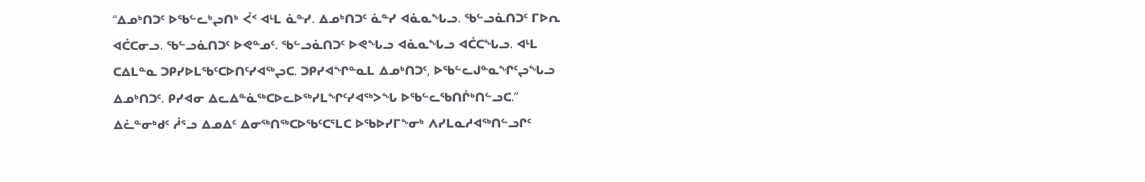“ᐃᓄᒃᑎᑐᑦ ᐅᖃᓪᓚᒃᖢᑎᒃ ᐹᑉ ᐊᒻᒪ ᓈᓐᓯ. ᐃᓄᒃᑎᑐᑦ ᓈᓐᓯ ᐊᓈᓇᖓᓗ. ᖃᓪᓗᓈᑎᑐᑦ ᒥᐅᕆ ᐊᑖᑕᓂᓗ. ᖃᓪᓗᓈᑎᑐᑦ ᐅᕙᓐᓄᑦ. ᖃᓪᓗᓈᑎᑐᑦ ᐅᕙᖓᓗ ᐊᓈᓇᖓᓗ ᐊᑖᑕᖓᓗ. ᐊᒻᒪ ᑕᐃᒪᓐᓇ ᑐᑭᓯᐅᒪᖃᑦᑕᐅᑎᑦᓯᐊᖅᖢᑕ. ᑐᑭᓯᐊᖏᓐᓇᒪ ᐃᓄᒃᑎᑐᑦ, ᐅᖃᓪᓚᒍᓐᓇᖏᑦᖢᖓᓗ ᐃᓄᒃᑎᑐᑦ. ᑭᓯᐊᓂ ᐃᓚᐃᓐᓈᖅᑕᐅᓚᐅᖅᓯᒪᖏᑦᓯᐊᖅᐳᖓ ᐅᖃᓪᓚᖃᑎᒌᒃᑎᓪᓗᑕ.”
ᐃᓛᓐᓂᒃᑯᑦ ᓲᕐᓗ ᐃᓄᐃᑦ ᐃᓂᖅᑎᖅᑕᐅᖃᑦᑕᕐᒪᑕ ᐅᖃᐅᓯᒥᖕᓂᒃ ᐱᓯᒪᓇᓱᐊᖅᑎᓪᓗᒋᑦ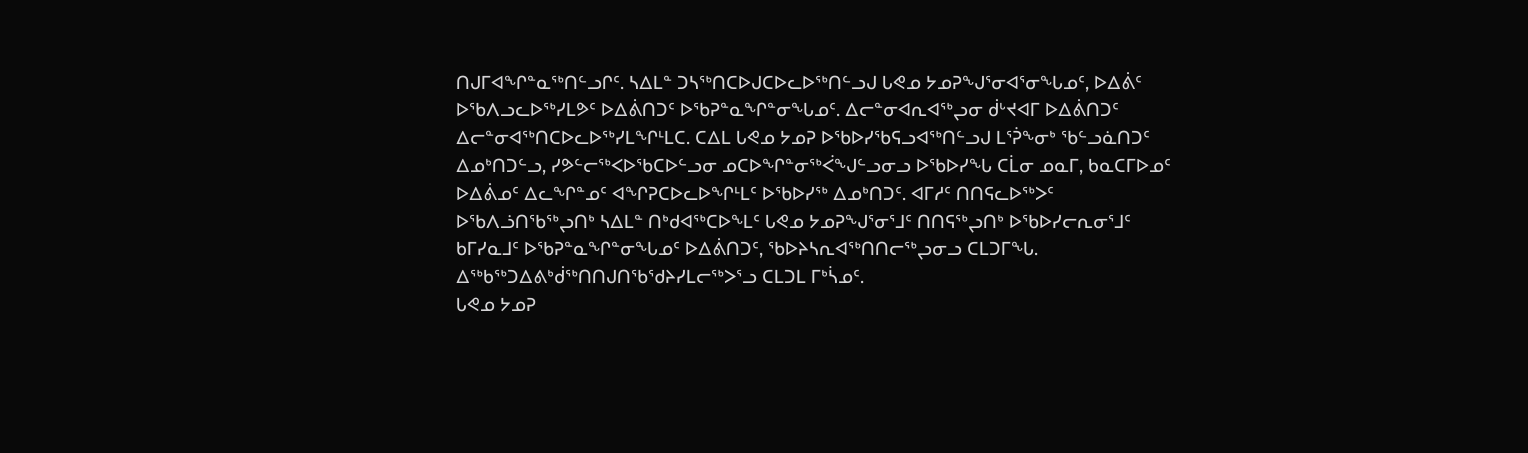ᑎᒍᒥᐊᖏᓐᓇᖅᑎᓪᓗᒋᑦ. ᓴᐃᒪᓐ ᑐᓴᖅᑎᑕᐅᒍᑕᐅᓚᐅᖅᑎᓪᓗᒍ ᒐᕙᓄ ᔭᓄᕈᖑᕐᓂᐊᕐᓂᖓᓄᑦ, ᐅᐃᕖᑦ ᐅᖃᐱᓗᓚᐅᖅᓯᒪᕗᑦ ᐅᐃᕖᑎᑐᑦ ᐅᖃᕈᓐᓇᖏᓐᓂᖓᓄᑦ. ᐃᓕᓐᓂᐊᕆᐊᖅᖢᓂ ᑰᒡᔪᐊᒥ ᐅᐃᕖᑎᑐᑦ ᐃᓕᓐᓂᐊᖅᑎᑕᐅᓚᐅᖅᓯᒪᖏᒻᒪᑕ. ᑕᐃᒪ ᒐᕙᓄ ᔭᓄᕈ ᐅᖃᐅᓯᖃᕋᓗᐊᖅᑎᓪᓗᒍ ᒪᕐᕉᖕᓂᒃ ᖃᓪᓗᓈᑎᑐᑦ ᐃᓄᒃᑎᑐᓪᓗ, ᓯᕗᓪᓕᖅᐸᐅᖃᑕᐅᓪᓗᓂ ᓄᑕᐅᖏᓐᓂᖅᐹᖑᓪᓗᓂᓗ ᐅᖃᐅᓯᖓ ᑕᒫᓂ ᓄᓇᒥ, ᑲᓇᑕᒥᐅᓄᑦ ᐅᐃᕖᓄᑦ ᐃᓚᖏᓐᓄᑦ ᐊᖏᕈᑕᐅᓚᐅᖏᒻᒪᑦ ᐅᖃᐅᓯᖅ ᐃᓄᒃᑎᑐᑦ. ᐊᒥᓱᑦ ᑎᑎᕋᓚᐅᖅᐳᑦ ᐅᖃᐱᓘᑎᖃᖅᖢᑎᒃ ᓴᐃᒪᓐ ᑎᒃᑯᐊᖅᑕᐅᖕᒪᑦ ᒐᕙᓄ ᔭᓄᕈᖑᕐᓂᕐᒧᑦ ᑎᑎᕋᖅᖢᑎᒃ ᐅᖃᐅᓯᓕᕆᓂᕐᒧᑦ ᑲᒥᓯᓇᒧᑦ ᐅᖃᕈᓐᓇᖏᓐᓂᖓᓄᑦ ᐅᐃᕖᑎᑐᑦ, ᖃᐅᔨᓴᕆᐊᖅᑎᑎᓕᖅᖢᓂᓗ ᑕᒪᑐᒥᖓ. ᐃᖅᑲᖅᑐᐃᕕᒃᑰᖅᑎᑎᒍᑎᖃᖁᔨᓯᒪᓕᖅᐳᕐᓗ ᑕᒪᑐᒪ ᒥᒃᓵᓄᑦ.
ᒐᕙᓄ ᔭᓄᕈ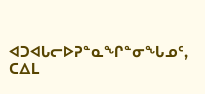ᐊᑐᐊᒐᓕᐅᕈᓐᓇᖏᓐᓂᖓᓄᑦ, ᑕᐃᒪ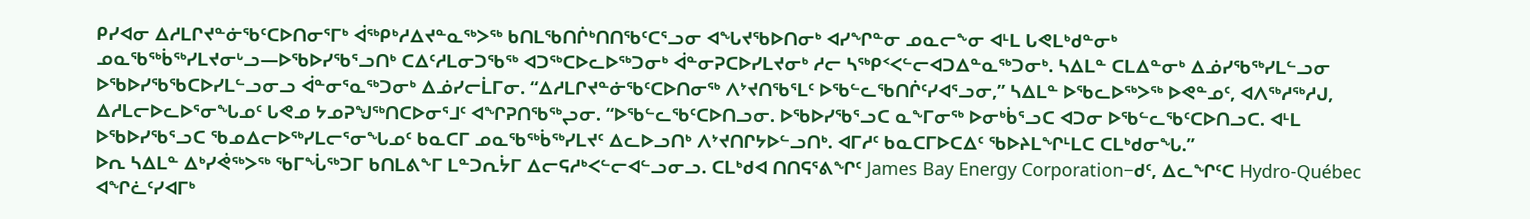ᑭᓯᐊᓂ ᐃᓱᒪᒋᔪᓐᓃᖃᑦᑕᐅᑎᓂᕐᒥᒃ ᐋᖅᑭᒃᓱᐃᔪᓐᓇᖅᐳᖅ ᑲᑎᒪᖃᑎᒌᒃᑎᑎᖃᑦᑕᕐᓗᓂ ᐊᖓᔪᖃᐅᑎᓂᒃ ᐊᓯᖏᓐᓂ ᓄᓇᓕᖕᓂ ᐊᒻᒪ ᒐᕙᒪᒃᑯᓐᓂᒃ ᓄᓇᖃᖅᑳᖅᓯᒪᔪᓂᒡᓗ—ᐅᖃᐅᓯᖃᕐᓗᑎᒃ ᑕᐃᑦᓱᒪᓂᑐᖃᖅ ᐊᑐᖅᑕᐅᓚᐅᖅᑐᓂᒃ ᐋᓐᓂᕈᑕᐅᓯᒪᔪᓂᒃ ᓱᓕ ᓴᖅᑭᑉᐸᓪᓕᐊᑐᐃᓐᓇᖅᑐᓂᒃ. ᓴᐃᒪᓐ ᑕᒪᐃᓐᓂᒃ ᐃᓅᓯᖃᖅᓯᒪᓪᓗᓂ ᐅᖃᐅᓯᖃᖃᑕᐅᓯᒪᓪᓗᓂᓗ ᐋᓐᓂᕐᓇᖅᑐᓂᒃ ᐃᓅᓯᓕᒫᒥᓂ. “ᐃᓱᒪᒋᔪᓐᓃᖃᑦᑕᐅᑎᓂᖅ ᐱᔾᔪᑎᖃᕐᒪᑦ ᐅᖃᓪᓚᖃᑎᒌᑦᓯᐊᕐᓗᓂ,” ᓴᐃᒪᓐ ᐅᖃᓚᐅᖅᐳᖅ ᐅᕙᓐᓄᑦ, ᐊᐱᖅᓱᖅᓱᒍ, ᐃᓱᒪᓕᐅᓚᐅᕐᓂᖓᓄᑦ ᒐᕙᓄ ᔭᓄᕈᖑᖅᑎᑕᐅᓂᕐᒧᑦ ᐊᖏᕈᑎᖃᖅᖢᓂ. “ᐅᖃᓪᓚᖃᑦᑕᐅᑎᓗᓂ. ᐅᖃᐅᓯᖃᕐᓗᑕ ᓇᖕᒥᓂᖅ ᐅᓂᒃᑳᕐᓗᑕ ᐊᑐᓂ ᐅᖃᓪᓚᖃᑦᑕᐅᑎᓗᑕ. ᐊᒻᒪ ᐅᖃᐅᓯᖃᕐᓗᑕ ᖃᓄᐃᓕᐅᖅᓯᒪᓕᕐᓂᖓᓄᑦ ᑲᓇᑕᒥ ᓄᓇᖃᖅᑳᖅᓯᒪᔪᑦ ᐃᓚᐅᓗᑎᒃ ᐱᔾᔪᑎᒋᔭᐅᓪᓗᑎᒃ. ᐊᒥᓱᑦ ᑲᓇᑕᒥᐅᑕᐃᑦ ᖃᐅᔨᒪᖏᒻᒪᑕ ᑕᒪᒃᑯᓂᖓ.”
ᐅᕆ ᓴᐃᒪᓐ ᐃᒃᓯᕚᖅᐳᖅ ᖃᒥᖔᖅᑐᒥ ᑲᑎᒪᕕᖕᒥ ᒪᓐᑐᕆᔮᒥ ᐃᓕᕋᓱᒃᐸᓪᓕᐊᓪᓗᓂᓗ. ᑕᒪᒃᑯᐊ ᑎᑎᕋᕐᕕᖏᑦ James Bay Energy Corporation−ᑯᑦ, ᐃᓚᖏᑦᑕ Hydro-Québec ᐊᖏᓛᑦᓯᐊᒥᒃ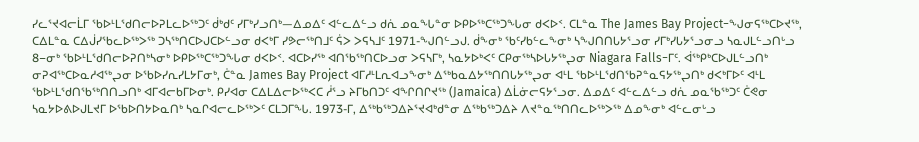ᓯᓚᕐᔪᐊᓕᒫᒥ ᖃᐅᒻᒪᖁᑎᓕᐅᕈᒪᓚᐅᖅᑐᑦ ᑰᒃᑯᑦ ᓯᒥᒃᓯᓗᑎᒃ—ᐃᓄᐃᑦ ᐊᓪᓚᐃᓪᓗ ᑯᕇ ᓄᓇᖓᓐᓂ ᐅᑭᐅᖅᑕᖅᑐᖓᓂ ᑯᐸᐅᑉ. ᑕᒪᓐᓇ The James Bay Project−ᖑᓂᕋᖅᑕᐅᔪᖅ, ᑕᐃᒪᓐᓇ ᑕᐃᒎᓯᖃᓚᐅᖅᐳᖅ ᑐᓴᖅᑎᑕᐅᒍᑕᐅᓪᓗᓂ ᑯᐸᒃᒥ ᓯᕗᓕᖅᑎᒧᑦ ᕌᐳ ᐳᕋᓴᒧᑦ 1971-ᖑᑎᓪᓗᒍ. ᑰᖕᓂᒃ ᖃᑦᓯᑲᓪᓚᖕᓂᒃ ᓴᖑᑎᑎᒐᔭᕐᓗᓂ ᓯᒥᒃᓯᒐᔭᕐᓗᓂᓗ ᓴᓇᒍᒪᓪᓗᑎᒡᓗ 8−ᓂᒃ ᖃᐅᒻᒪᖁᑎᓕᐅᕈᑎᒃᓴᓂᒃ ᐅᑭᐅᖅᑕᖅᑐᖓᓂ ᑯᐸᐅᑉ. ᐊᑕᐅᓯᖅ ᐊᑎᖃᖅᑎᑕᐅᓗᓂ ᐳᕋᓴᒥᒃ, ᓴᓇᔭᐅᒃᐸᑦ ᑕᑭᓂᖅᓴᐅᒐᔭᖅᖢᓂ Niagara Falls−ᒥᑦ. ᐋᖅᑭᒃᑕᐅᒍᒪᓪᓗᑎᒃ ᓂᕈᐊᖅᑕᐅᓇᓱᐊᖅᖢᓂ ᐅᖃᐅᓯᕆᓯᒪᔭᒥᓂᒃ, ᑖᓐᓇ James Bay Project ᐊᒥᓱᒻᒪᕆᐊᓗᖕᓂᒃ ᐃᖅᑲᓇᐃᔭᖅᑎᑎᒐᔭᖅᖢᓂ ᐊᒻᒪ ᖃᐅᒻᒪᖁᑎᖃᕈᓐᓇᕋᔭᖅᖢᑎᒃ ᑯᐸᒃᒥᐅᑦ ᐊᒻᒪ ᖃᐅᒻᒪᖁᑎᖃᖅᑎᑎᓗᑎᒃ ᐊᒥᐊᓕᑲᒥᐅᓂᒃ. ᑭᓯᐊᓂ ᑕᐃᒪᐃᓕᐅᖅᐸᑕ ᓲᕐᓗ ᔨᒥᑲᑎᑐᑦ ᐊᖏᑎᒋᔪᖅ (Jamaica) ᐃᒫᓃᓕᕋᔭᕐᓗᓂ. ᐃᓄᐃᑦ ᐊᓪᓚᐃᓪᓗ ᑯᕇ ᓄᓇᖃᖅᑐᑦ ᑖᕙᓂ ᓴᓇᔭᐅᕕᐅᒍᒪᔪᒥ ᐅᖃᐅᑎᔭᐅᓇᑎᒃ ᓴᓇᒋᐊᓕᓚᐅᖅᐳᑦ ᑕᒪᑐᒥᖓ. 1973-ᒥ, ᐃᖅᑲᖅᑐᐃᔨᕐᔪᐊᒃᑯᓐᓂ ᐃᖅᑲᖅᑐᐃᔨ ᐱᔪᓐᓇᖅᑎᑎᓚᐅᖅᐳᖅ ᐃᓄᖕᓂᒃ ᐊᓪᓚᓂᒡᓗ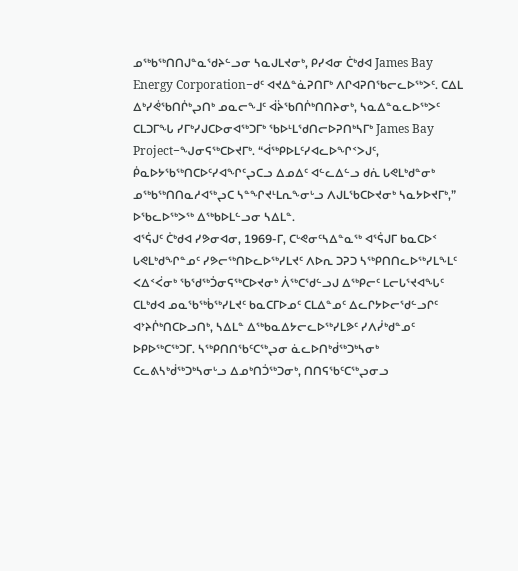ᓄᖅᑲᖅᑎᑎᒍᓐᓇᖁᔨᓪᓗᓂ ᓴᓇᒍᒪᔪᓂᒃ, ᑭᓯᐊᓂ ᑖᒃᑯᐊ James Bay Energy Corporation−ᑯᑦ ᐊᔪᐃᓐᓈᕈᑎᒥᒃ ᐱᒋᐊᕈᑎᖃᓕᓚᐅᖅᐳᑦ. ᑕᐃᒪ ᐃᒃᓯᕚᖃᑎᒌᒃᖢᑎᒃ ᓄᓇᓕᖕᒧᑦ ᐋᔩᖃᑎᒌᒃᑎᑎᔨᓂᒃ, ᓴᓇᐃᓐᓇᓚᐅᖅᐳᑦ ᑕᒪᑐᒥᖓ ᓯᒥᒃᓯᒍᑕᐅᓂᐊᖅᑐᒥᒃ ᖃᐅᒻᒪᖁᑎᓕᐅᕈᑎᒃᓴᒥᒃ James Bay Project−ᖑᓂᕋᖅᑕᐅᔪᒥᒃ. “ᐋᖅᑭᐅᒪᑦᓯᐊᓚᐅᖏᑉᐳᒍᑦ, ᑮᓇᐅᔭᖃᖅᑎᑕᐅᑦᓯᐊᖏᑦᖢᑕᓗ ᐃᓄᐃᑦ ᐊᓪᓚᐃᓪᓗ ᑯᕇ ᒐᕙᒪᒃᑯᓐᓂᒃ ᓄᖅᑲᖅᑎᑎᓇᓱᐊᖅᖢᑕ ᓴᓐᖏᔪᒻᒪᕆᖕᓂᒡᓗ ᐱᒍᒪᖃᑕᐅᔪᓂᒃ ᓴᓇᔭᐅᔪᒥᒃ,” ᐅᖃᓚᐅᖅᐳᖅ ᐃᖅᑲᐅᒪᓪᓗᓂ ᓴᐃᒪᓐ.
ᐊᕐᕌᒍᑦ ᑖᒃᑯᐊ ᓯᕗᓂᐊᓂ, 1969-ᒥ, ᑕᒡᕙᓂᑦᓴᐃᓐᓇᖅ ᐊᕐᕌᒍᒥ ᑲᓇᑕᐅᑉ ᒐᕙᒪᒃᑯᖏᓐᓄᑦ ᓯᕗᓕᖅᑎᐅᓚᐅᖅᓯᒪᔪᑦ ᐱᐅᕆ ᑐᕈᑐ ᓴᖅᑭᑎᑎᓚᐅᖅᓯᒪᖕᒪᑦ ᐸᐃᑉᐹᓂᒃ ᖃᖁᖅᑑᓂᕋᖅᑕᐅᔪᓂᒃ ᐲᖅᑕᖁᓪᓗᒍ ᐃᖅᑭᓕᑦ ᒪᓕᒐᕐᔪᐊᖓᑦ ᑕᒪᒃᑯᐊ ᓄᓇᖃᖅᑳᖅᓯᒪᔪᑦ ᑲᓇᑕᒥᐅᓄᑦ ᑕᒪᐃᓐᓄᑦ ᐃᓚᒋᔭᐅᓕᖁᓪᓗᒋᑦ ᐊᔾᔨᒌᒃᑎᑕᐅᓗᑎᒃ, ᓴᐃᒪᓐ ᐃᖅᑲᓇᐃᔭᓕᓚᐅᖅᓯᒪᕗᑦ ᓯᐱᓰᒃᑯᓐᓄᑦ ᐅᑭᐅᖅᑕᖅᑐᒥ. ᓴᖅᑭᑎᑎᖃᑦᑕᖅᖢᓂ ᓈᓚᐅᑎᒃᑰᖅᑐᒃᓴᓂᒃ ᑕᓚᕕᓴᒃᑰᖅᑐᒃᓴᓂᒡᓗ ᐃᓄᒃᑎᑑᖅᑐᓂᒃ, ᑎᑎᕋᖃᑦᑕᖅᖢᓂᓗ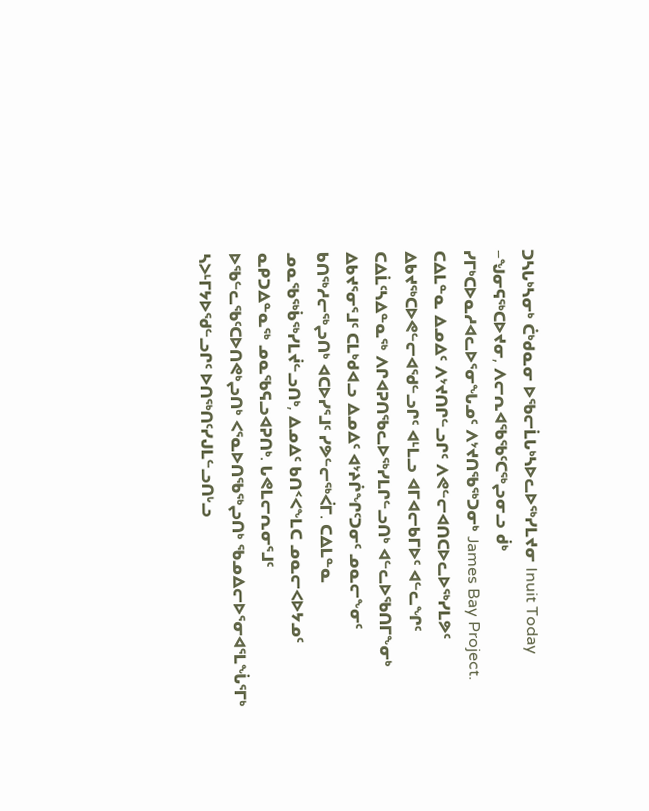ᑐᓴᒐᒃᓴᓂᒃ ᑖᒃᑯᓇᓂ ᐅᖃᓕᒫᒐᒃᓴᐅᓚᐅᖅᓯᒪᔪᓂ Inuit Today −ᖑᓂᕋᖅᑕᐅᔪᓂ, ᐱᓕᕆᐊᖃᖃᑦᑕᖅᖢᓂᓗ ᑰᒃ ᓯᒥᒃᑕᐅᓇᓱᐊᓚᐅᕐᓂᖓᓄᑦ ᐱᔾᔪᑎᖃᖅᑐᓂᒃ James Bay Project. ᑕᐃᒪᓐᓇ ᐃᓄᐃᑦ ᐱᔾᔪᑎᒋᓪᓗᒋᑦ ᐱᕙᓪᓕᐊᑎᑕᐅᓚᐅᖅᓯᒪᕗᑦ ᐃᑲᔪᖅᑕᐅᕙᓪᓕᐊᖁᓪᓗᒋᑦ ᐊᒻᒪᓗ ᐊᒥᐊᓕᑲᒥᐅᑦ ᐊᓪᓚᖏᑦ ᑕᐃᒫᑦᓴᐃᓐᓇᖅ ᐱᒋᐊᕈᑎᖃᓚᐅᖅᓯᒪᒋᓪᓗᑎᒃ ᐊᓪᓚᐅᖃᑎᒥᖕᓂᒃ ᐃᑲᔪᕐᓂᕐᒧᑦ ᑕᒪᒃᑯᐊᓗ ᐃᓄᐃᑦ ᐊᔾᔨᒌᖏᑦᑐᓂᑦ ᓄᓇᓕᖕᓂᑦ ᑲᑎᖅᓱᓕᖅᖢᑎᒃ ᐊᑕᐅᓯᕐᒧᑦ ᓯᕗᓪᓕᖅᐹᒥ. ᑕᐃᒪᓐᓇ ᓄᓇᖃᖅᑳᖅᓯᒪᔫᓪᓗᑎᒃ, ᐃᓄᐃᑦ ᑲᑎᑉᐸᖕᒪᑕ ᓄᓇᓕᐸᐅᔭᓄᑦ ᓇᑭᑐᐃᓐᓇᖅ ᓄᓇᖃᕋᓗᐊᕈᑎᒃ. ᒐᕙᒪᓕᕆᓂᕐᒧᑦ ᐅᖃᓪᓚᖃᑦᑕᐅᑎᕙᒃᖢᑎᒃ ᐸᕐᓇᐅᑎᖃᖅᖢᑎᒃ ᖃᓄᐃᓕᐅᕐᓂᐊᕐᒪᖔᕐᒥᒃ ᓴᐳᒻᒥᔭᐅᖁᓪᓗᒋᑦ ᐅᑎᖅᑎᑦᓯᒍᒪᓪᓗᑎᒡᓗ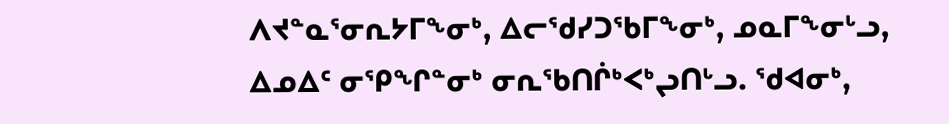ᐱᔪᓐᓇᕐᓂᕆᔭᒥᖕᓂᒃ, ᐃᓕᖁᓯᑐᖃᒥᖕᓂᒃ, ᓄᓇᒥᖕᓂᒡᓗ, ᐃᓄᐃᑦ ᓂᕿᖏᓐᓂᒃ ᓂᕆᖃᑎᒌᒃᐸᒃᖢᑎᒡᓗ. ᖁᐊᓂᒃ,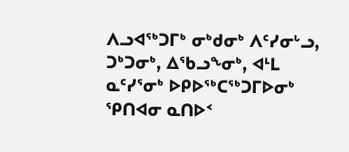ᐱᓗᐊᖅᑐᒥᒃ ᓂᒃᑯᓂᒃ ᐱᑦᓯᓂᒡᓗ, ᑐᒃᑐᓂᒃ, ᐃᖃᓗᖕᓂᒃ, ᐊᒻᒪ ᓇᑦᓯᕐᓂᒃ ᐅᑭᐅᖅᑕᖅᑐᒥᐅᓂᒃ ᕿᑎᐊᓂ ᓇᑎᐅᑉ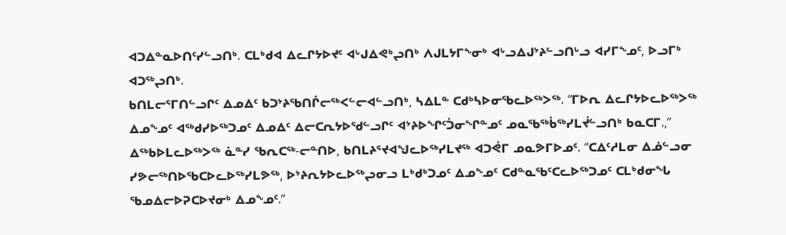ᐊᑐᐃᓐᓇᐅᑎᑦᓯᓪᓗᑎᒃ. ᑕᒪᒃᑯᐊ ᐃᓚᒋᔭᐅᔪᑦ ᐊᒡᒍᐃᕙᒃᖢᑎᒃ ᐱᒍᒪᔭᒥᖕᓂᒃ ᐊᒡᓗᐃᒍᔾᔨᓪᓗᑎᒡᓗ ᐊᓯᒥᖕᓄᑦ, ᐅᓗᒥᒃ ᐊᑐᖅᖢᑎᒃ.
ᑲᑎᒪᓕᕐᒥᑎᓪᓗᒋᑦ ᐃᓄᐃᑦ ᑲᑐᔾᔨᖃᑎᒌᓕᖅᐸᓪᓕᐊᓪᓗᑎᒃ, ᓴᐃᒪᓐ ᑕᑯᒃᓴᐅᓂᖃᓚᐅᖅᐳᖅ. “ᒥᐅᕆ ᐃᓚᒋᔭᐅᓚᐅᖅᐳᖅ ᐃᓄᖕᓄᑦ ᐊᖅᑯᓯᐅᖅᑐᓄᑦ ᐃᓄᐃᑦ ᐃᓕᑕᕆᔭᐅᖁᓪᓗᒋᑦ ᐊᔾᔨᐅᖏᑦᑑᓂᖏᓐᓄᑦ ᓄᓇᖃᖅᑳᖅᓯᒪᔫᓪᓗᑎᒃ ᑲᓇᑕᒥ.,” ᐃᖅᑲᐅᒪᓚᐅᖅᐳᖅ ᓈᓐᓯ ᖃᕆᑕᖅ-ᓕᓐᑎᐅ, ᑲᑎᒪᔨᕐᔪᐊᖑᓚᐅᖅᓯᒪᔪᖅ ᐊᑐᕚᒥ ᓄᓇᕗᒥᐅᓄᑦ. “ᑕᐃᑦᓱᒪᓂ ᐃᓅᓪᓗᓂ ᓯᕗᓕᖅᑎᐅᖃᑕᐅᓚᐅᖅᓯᒪᕗᖅ, ᐅᔾᔨᕆᔭᐅᓚᐅᖅᖢᓂᓗ ᒪᒃᑯᒃᑐᓄᑦ ᐃᓄᖕᓄᑦ ᑕᑯᓐᓇᖃᑦᑕᓚᐅᖅᑐᓄᑦ ᑕᒪᒃᑯᓂᖓ ᖃᓄᐃᓕᐅᕈᑕᐅᔪᓂᒃ ᐃᓄᖕᓄᑦ.”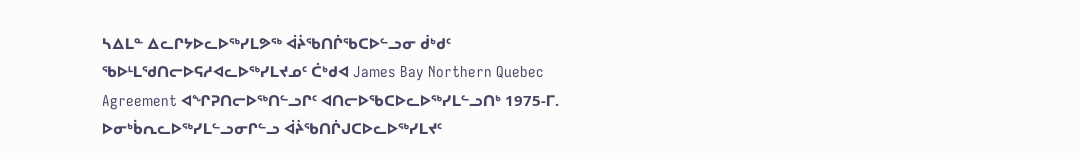ᓴᐃᒪᓐ ᐃᓚᒋᔭᐅᓚᐅᖅᓯᒪᕗᖅ ᐋᔩᖃᑎᒌᖃᑕᐅᓪᓗᓂ ᑰᒃᑯᑦ ᖃᐅᒻᒪᖁᑎᓕᐅᕋᓱᐊᓚᐅᖅᓯᒪᔪᓄᑦ ᑖᒃᑯᐊ James Bay Northern Quebec Agreement ᐊᖏᕈᑎᓕᐅᖅᑎᓪᓗᒋᑦ ᐊᑎᓕᐅᖃᑕᐅᓚᐅᖅᓯᒪᓪᓗᑎᒃ 1975-ᒥ. ᐅᓂᒃᑳᕆᓚᐅᖅᓯᒪᓪᓗᓂᒋᓪᓗ ᐋᔩᖃᑎᒌᒍᑕᐅᓚᐅᖅᓯᒪᔪᑦ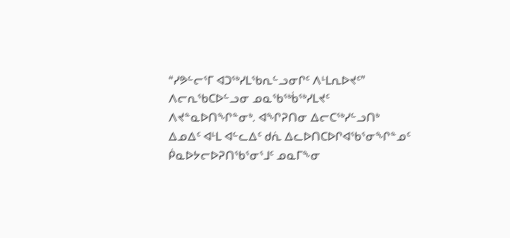“ᓯᕗᓪᓕᕐᒥ ᐊᑐᖅᓯᒪᖃᕆᓪᓗᓂᒋᑦ ᐱᒻᒪᕆᐅᔪᑦ” ᐱᓕᕆᖃᑕᐅᓪᓗᓂ ᓄᓇᖃᖅᑳᖅᓯᒪᔪᑦ ᐱᔪᓐᓇᐅᑎᖏᓐᓂᒃ. ᐊᖏᕈᑎᓂ ᐃᓕᑕᖅᓯᓪᓗᑎᒃ ᐃᓄᐃᑦ ᐊᒻᒪ ᐊᓪᓚᐃᑦ ᑯᕇ ᐃᓚᐅᑎᑕᐅᒋᐊᖃᕐᓂᖏᓐᓄᑦ ᑮᓇᐅᔭᓕᐅᕈᑎᖃᕐᓂᕐᒧᑦ ᓄᓇᒥᖕᓂ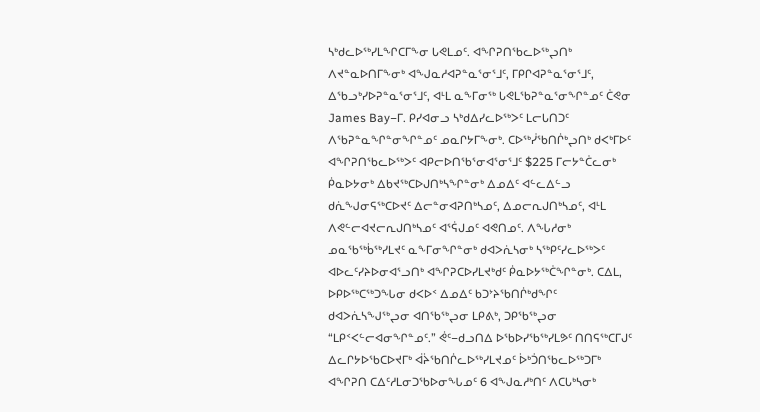ᓴᒃᑯᓚᐅᖅᓯᒪᖏᑕᒥᖕᓂ ᒐᕙᒪᓄᑦ. ᐊᖏᕈᑎᖃᓚᐅᖅᖢᑎᒃ ᐱᔪᓐᓇᐅᑎᒥᖕᓂᒃ ᐊᖑᓇᓱᐊᕈᓐᓇᕐᓂᕐᒧᑦ, ᒥᑭᒋᐊᕈᓐᓇᕐᓂᕐᒧᑦ, ᐃᖃᓗᒃᓯᐅᕈᓐᓇᕐᓂᕐᒧᑦ, ᐊᒻᒪ ᓇᖕᒥᓂᖅ ᒐᕙᒪᖃᕈᓐᓇᕐᓂᖏᓐᓄᑦ ᑖᕙᓂ James Bay−ᒥ. ᑭᓯᐊᓂᓗ ᓴᒃᑯᐃᓯᓚᐅᖅᐳᑦ ᒪᓕᒐᑎᑐᑦ ᐱᖃᕈᓐᓇᖏᓐᓂᖏᓐᓄᑦ ᓄᓇᒋᔭᒥᖕᓂᒃ. ᑕᐅᖅᓰᖃᑎᒌᒃᖢᑎᒃ ᑯᐸᒃᒥᐅᑦ ᐊᖏᕈᑎᖃᓚᐅᖅᐳᑦ ᐊᑭᓕᐅᑎᖃᕐᓂᐊᕐᓂᕐᒧᑦ $225 ᒥᓕᔭᓐᑖᓚᓂᒃ ᑮᓇᐅᔭᓂᒃ ᐃᑲᔪᖅᑕᐅᒍᑎᒃᓴᖏᓐᓂᒃ ᐃᓄᐃᑦ ᐊᓪᓚᐃᓪᓗ ᑯᕇᖑᓂᕋᖅᑕᐅᔪᑦ ᐃᓕᓐᓂᐊᕈᑎᒃᓴᓄᑦ, ᐃᓄᓕᕆᒍᑎᒃᓴᓄᑦ, ᐊᒻᒪ ᐱᕙᓪᓕᐊᔪᓕᕆᒍᑎᒃᓴᓄᑦ ᐊᕐᕌᒍᓄᑦ ᐊᕙᑎᓄᑦ. ᐱᖓᓱᓂᒃ ᓄᓇᖃᖅᑳᖅᓯᒪᔪᑦ ᓇᖕᒥᓂᖏᓐᓂᒃ ᑯᐊᐳᕇᓴᓂᒃ ᓴᖅᑭᑦᓯᓚᐅᖅᐳᑦ ᐊᐅᓚᑦᓯᔨᐅᓂᐊᕐᓗᑎᒃ ᐊᖏᕈᑕᐅᓯᒪᔪᒃᑯᑦ ᑮᓇᐅᔭᖅᑖᖏᓐᓂᒃ. ᑕᐃᒪ, ᐅᑭᐅᖅᑕᖅᑐᖓᓂ ᑯᐸᐅᑉ ᐃᓄᐃᑦ ᑲᑐᔾᔨᖃᑎᒌᒃᑯᖏᑦ ᑯᐊᐳᕇᓴᖑᖅᖢᓂ ᐊᑎᖃᖅᖢᓂ ᒪᑭᕕᒃ, ᑐᑭᖃᖅᖢᓂ “ᒪᑭᑉᐸᓪᓕᐊᓂᖏᓐᓄᑦ.” ᕚᑦ−ᑯᓗᑎᐃ ᐅᖃᐅᓯᖃᖅᓯᒪᕗᑦ ᑎᑎᕋᖅᑕᒥᒍᑦ ᐃᓚᒋᔭᐅᖃᑕᐅᔪᒥᒃ ᐋᔩᖃᑎᒌᓚᐅᖅᓯᒪᔪᓄᑦ ᐆᒃᑑᑎᖃᓚᐅᖅᑐᒥᒃ ᐊᖏᕈᑎ ᑕᐃᑦᓱᒪᓂᑐᖃᐅᓂᖓᓄᑦ 6 ᐊᖑᓇᓱᒃᑎᑦ ᐱᑕᒐᒃᓴᓂᒃ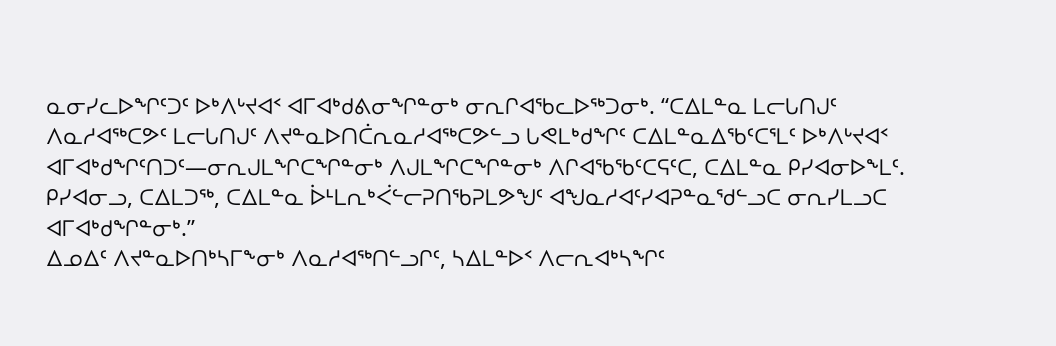ᓇᓂᓯᓚᐅᖏᑦᑐᑦ ᐅᒃᐱᒡᔪᐊᑉ ᐊᒥᐊᒃᑯᕕᓂᖏᓐᓂᒃ ᓂᕆᒋᐊᖃᓚᐅᖅᑐᓂᒃ. “ᑕᐃᒪᓐᓇ ᒪᓕᒐᑎᒍᑦ ᐱᓇᓱᐊᖅᑕᕗᑦ ᒪᓕᒐᑎᒍᑦ ᐱᔪᓐᓇᐅᑎᑖᕆᓇᓱᐊᖅᑕᕗᓪᓗ ᒐᕙᒪᒃᑯᖏᑦ ᑕᐃᒪᓐᓇᐃᖃᑦᑕᕐᒪᑦ ᐅᒃᐱᒡᔪᐊᑉ ᐊᒥᐊᒃᑯᖏᑦᑎᑐᑦ—ᓂᕆᒍᒪᖏᑕᖏᓐᓂᒃ ᐱᒍᒪᖏᑕᖏᓐᓂᒃ ᐱᒋᐊᖃᖃᑦᑕᕋᑦᑕ, ᑕᐃᒪᓐᓇ ᑭᓯᐊᓂᐅᖕᒪᑦ. ᑭᓯᐊᓂᓗ, ᑕᐃᒪᑐᖅ, ᑕᐃᒪᓐᓇ ᐆᒻᒪᕆᒃᐹᓪᓕᕈᑎᖃᕈᒪᕗᖑᑦ ᐊᖑᓇᓱᐊᑦᓯᐊᕈᓐᓇᖁᓪᓗᑕ ᓂᕆᓯᒪᓗᑕ ᐊᒥᐊᒃᑯᖏᓐᓂᒃ.”
ᐃᓄᐃᑦ ᐱᔪᓐᓇᐅᑎᒃᓴᒥᖕᓂᒃ ᐱᓇᓱᐊᖅᑎᓪᓗᒋᑦ, ᓴᐃᒪᓐᐅᑉ ᐱᓕᕆᐊᒃᓴᖏᑦ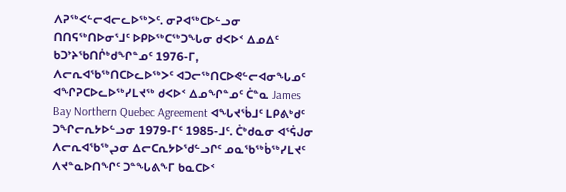ᐱᕈᖅᐸᓪᓕᐊᓕᓚᐅᖅᐳᑦ. ᓂᕈᐊᖅᑕᐅᓪᓗᓂ ᑎᑎᕋᖅᑎᐅᓂᕐᒧᑦ ᐅᑭᐅᖅᑕᖅᑐᖓᓂ ᑯᐸᐅᑉ ᐃᓄᐃᑦ ᑲᑐᔾᔨᖃᑎᒌᒃᑯᖏᓐᓄᑦ 1976-ᒥ, ᐱᓕᕆᐊᖃᖅᑎᑕᐅᓚᐅᖅᐳᑦ ᐊᑐᓕᖅᑎᑕᐅᕙᓪᓕᐊᓂᖓᓄᑦ ᐊᖏᕈᑕᐅᓚᐅᖅᓯᒪᔪᖅ ᑯᐸᐅᑉ ᐃᓄᖏᓐᓄᑦ ᑖᓐᓇ James Bay Northern Quebec Agreement ᐊᖓᔪᖄᒧᑦ ᒪᑭᕕᒃᑯᑦ ᑐᖏᓕᕆᔭᐅᓪᓗᓂ 1979-ᒥᑦ 1985-ᒧᑦ. ᑖᒃᑯᓇᓂ ᐊᕐᕌᒍᓂ ᐱᓕᕆᐊᖃᖅᖢᓂ ᐃᓕᑕᕆᔭᐅᖁᓪᓗᒋᑦ ᓄᓇᖃᖅᑳᖅᓯᒪᔪᑦ ᐱᔪᓐᓇᐅᑎᖏᑦ ᑐᓐᖓᕕᖕᒥ ᑲᓇᑕᐅᑉ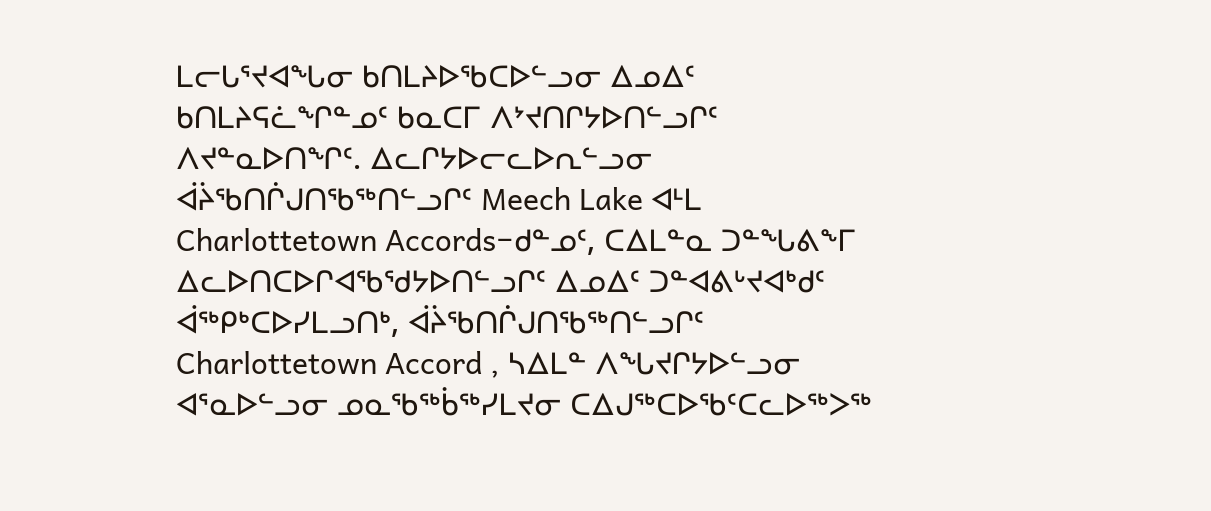ᒪᓕᒐᕐᔪᐊᖓᓂ ᑲᑎᒪᔨᐅᖃᑕᐅᓪᓗᓂ ᐃᓄᐃᑦ ᑲᑎᒪᔨᕋᓛᖏᓐᓄᑦ ᑲᓇᑕᒥ ᐱᔾᔪᑎᒋᔭᐅᑎᓪᓗᒋᑦ ᐱᔪᓐᓇᐅᑎᖏᑦ. ᐃᓚᒋᔭᐅᓕᓚᐅᕆᓪᓗᓂ ᐋᔩᖃᑎᒌᒍᑎᖃᖅᑎᓪᓗᒋᑦ Meech Lake ᐊᒻᒪ Charlottetown Accords−ᑯᓐᓄᑦ, ᑕᐃᒪᓐᓇ ᑐᓐᖓᕕᖕᒥ ᐃᓚᐅᑎᑕᐅᒋᐊᖃᖁᔭᐅᑎᓪᓗᒋᑦ ᐃᓄᐃᑦ ᑐᓐᐊᕕᒡᔪᐊᒃᑯᑦ ᐋᖅᑭᒃᑕᐅᓯᒪᓗᑎᒃ, ᐋᔩᖃᑎᒌᒍᑎᖃᖅᑎᓪᓗᒋᑦ Charlottetown Accord , ᓴᐃᒪᓐ ᐱᖓᔪᒋᔭᐅᓪᓗᓂ ᐊᕐᓇᐅᓪᓗᓂ ᓄᓇᖃᖅᑳᖅᓯᒪᔪᓂ ᑕᐃᒍᖅᑕᐅᖃᑦᑕᓚᐅᖅᐳᖅ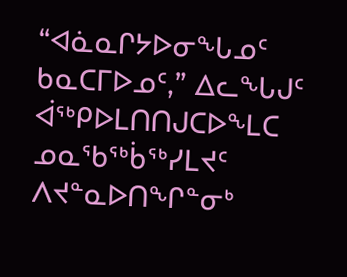“ᐊᓈᓇᒋᔭᐅᓂᖓᓄᑦ ᑲᓇᑕᒥᐅᓄᑦ,” ᐃᓚᖓᒍᑦ ᐋᖅᑭᐅᒪᑎᑎᒍᑕᐅᖕᒪᑕ ᓄᓇᖃᖅᑳᖅᓯᒪᔪᑦ ᐱᔪᓐᓇᐅᑎᖏᓐᓂᒃ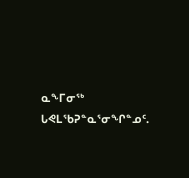ᓇᖕᒥᓂᖅ ᒐᕙᒪᖃᕈᓐᓇᕐᓂᖏᓐᓄᑦ.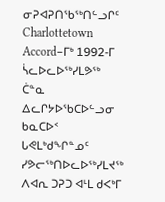ᓂᕈᐊᕈᑎᖃᖅᑎᓪᓗᒋᑦ Charlottetown Accord−ᒥᒃ 1992-ᒥ ᓵᓚᐅᓚᐅᖅᓯᒪᕗᖅ ᑖᓐᓇ ᐃᓚᒋᔭᐅᖃᑕᐅᓪᓗᓂ ᑲᓇᑕᐅᑉ ᒐᕙᒪᒃᑯᖏᓐᓄᑦ ᓯᕗᓕᖅᑎᐅᓚᐅᖅᓯᒪᔪᖅ ᐱᐊᕆ ᑐᕈᑐ ᐊᒻᒪ ᑯᐸᒃᒥ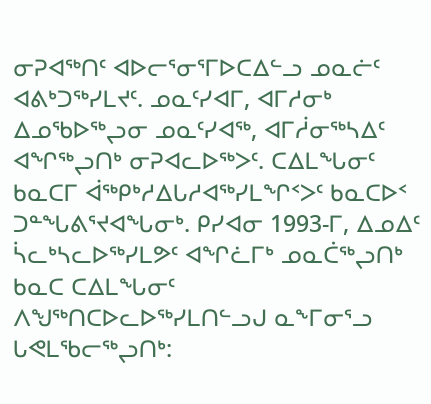ᓂᕈᐊᖅᑎᑦ ᐊᐅᓕᕐᓂᕐᒥᐅᑕᐃᓪᓗ ᓄᓇᓖᑦ ᐊᕕᒃᑐᖅᓯᒪᔪᑦ. ᓄᓇᑦᓯᐊᒥ, ᐊᒥᓱᓂᒃ ᐃᓄᖃᐅᖅᖢᓂ ᓄᓇᑦᓯᐊᖅ, ᐊᒥᓲᓂᖅᓴᐃᑦ ᐊᖏᖅᖢᑎᒃ ᓂᕈᐊᓚᐅᖅᐳᑦ. ᑕᐃᒪᖓᓂᑦ ᑲᓇᑕᒥ ᐋᖅᑭᒃᓱᐃᒐᓱᐊᖅᓯᒪᖏᑉᐳᑦ ᑲᓇᑕᐅᑉ ᑐᓐᖓᕕᕐᔪᐊᖓᓂᒃ. ᑭᓯᐊᓂ 1993-ᒥ, ᐃᓄᐃᑦ ᓵᓚᒃᓴᓚᐅᖅᓯᒪᕗᑦ ᐊᖏᓛᒥᒃ ᓄᓇᑖᖅᖢᑎᒃ ᑲᓇᑕ ᑕᐃᒪᖓᓂᑦ ᐱᖑᖅᑎᑕᐅᓚᐅᖅᓯᒪᑎᓪᓗᒍ ᓇᖕᒥᓂᕐᓗ ᒐᕙᒪᖃᓕᖅᖢᑎᒃ: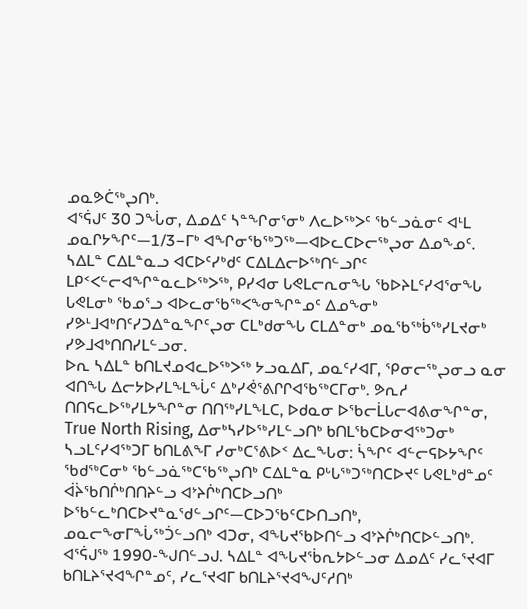ᓄᓇᕗᑖᖅᖢᑎᒃ.
ᐊᕐᕌᒍᑦ 30 ᑐᖔᓂ, ᐃᓄᐃᑦ ᓴᓐᖏᓂᕐᓂᒃ ᐱᓚᐅᖅᐳᑦ ᖃᓪᓗᓈᓂᑦ ᐊᒻᒪ ᓄᓇᒋᔭᖏᑦ—1/3−ᒥᒃ ᐊᖏᓂᖃᖅᑐᖅ—ᐊᐅᓚᑕᐅᓕᖅᖢᓂ ᐃᓄᖕᓄᑦ. ᓴᐃᒪᓐ ᑕᐃᒪᓐᓇᓗ ᐊᑕᐅᑦᓯᒃᑯᑦ ᑕᐃᒪᐃᓕᐅᖅᑎᓪᓗᒋᑦ ᒪᑭᑉᐸᓪᓕᐊᖏᓐᓇᓚᐅᖅᐳᖅ, ᑭᓯᐊᓂ ᒐᕙᒪᓕᕆᓂᖓ ᖃᐅᔨᒪᑦᓯᐊᕐᓂᖓ ᒐᕙᒪᓂᒃ ᖃᓄᕐᓗ ᐊᐅᓚᓂᖃᖅᐸᖕᓂᖏᓐᓄᑦ ᐃᓄᖕᓂᒃ ᓯᕗᒻᒧᐊᒃᑎᑦᓯᑐᐃᓐᓇᖏᑦᖢᓂ ᑕᒪᒃᑯᓂᖓ ᑕᒪᐃᓐᓂᒃ ᓄᓇᖃᖅᑳᖅᓯᒪᔪᓂᒃ ᓯᕗᒧᐊᒃᑎᑎᓯᒪᓪᓗᓂ.
ᐅᕆ ᓴᐃᒪᓐ ᑲᑎᒪᔪᓄᐊᓚᐅᖅᐳᖅ ᔭᓗᓇᐃᒥ, ᓄᓇᑦᓯᐊᒥ, ᕿᓂᓕᖅᖢᓂᓗ ᓇᓂ ᐊᑎᖓ ᐃᓕᔭᐅᓯᒪᖕᒪᖔᑦ ᐃᒃᓯᕚᕐᕕᒋᒋᐊᖃᖅᑕᒥᓂᒃ. ᕗᕆᓱ ᑎᑎᕋᓚᐅᖅᓯᒪᔭᖏᓐᓂ ᑎᑎᖅᓯᒪᖕᒪᑕ, ᐅᑯᓇᓂ ᐅᖃᓕᒫᒐᓕᐊᕕᓂᖏᓐᓂ, True North Rising, ᐃᓂᒃᓴᓯᐅᖅᓯᒪᓪᓗᑎᒃ ᑲᑎᒪᖃᑕᐅᓂᐊᖅᑐᓂᒃ ᓴᓗᒪᑦᓯᐊᖅᑐᒥ ᑲᑎᒪᕕᖕᒥ ᓯᓂᒃᑕᕐᕕᐅᑉ ᐃᓚᖓᓂ: ᓵᖏᑦ ᐊᓪᓕᕋᐅᔭᖏᑦ ᖃᑯᖅᑕᓂᒃ ᖃᓪᓗᓈᖅᑕᖃᖅᖢᑎᒃ ᑕᐃᒪᓐᓇ ᑭᒡᒐᖅᑐᖅᑎᑕᐅᔪᑦ ᒐᕙᒪᒃᑯᓐᓄᑦ ᐋᔩᖃᑎᒌᒃᑎᑎᔨᓪᓗ ᐊᔾᔨᒌᒃᑎᑕᐅᓗᑎᒃ ᐅᖃᓪᓚᒃᑎᑕᐅᔪᓐᓇᖁᓪᓗᒋᑦ—ᑕᐅᑐᖃᑦᑕᐅᑎᓗᑎᒃ, ᓄᓇᓕᖕᓂᒥᖔᖅᑑᓪᓗᑎᒃ ᐊᑐᓂ, ᐊᖓᔪᖃᐅᑎᓪᓗ ᐊᔾᔨᒌᒃᑎᑕᐅᓪᓗᑎᒃ. ᐊᕐᕌᒍᖅ 1990-ᖑᑎᓪᓗᒍ. ᓴᐃᒪᓐ ᐊᖓᔪᖄᕆᔭᐅᓪᓗᓂ ᐃᓄᐃᑦ ᓯᓚᕐᔪᐊᒥ ᑲᑎᒪᔨᕐᔪᐊᖏᓐᓄᑦ, ᓯᓚᕐᔪᐊᒥ ᑲᑎᒪᔨᕐᔪᐊᖑᑦᓱᑎᒃ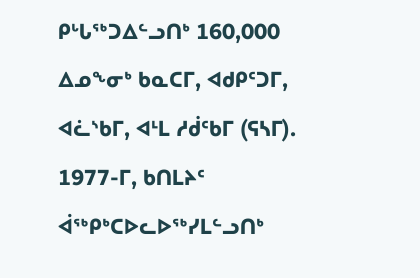ᑭᒡᒐᖅᑐᐃᓪᓗᑎᒃ 160,000 ᐃᓄᖕᓂᒃ ᑲᓇᑕᒥ, ᐊᑯᑭᑦᑐᒥ, ᐊᓛᔅᑲᒥ, ᐊᒻᒪ ᓱᑰᑦᑲᒥ (ᕋᓴᒥ). 1977-ᒥ, ᑲᑎᒪᔨᑦ ᐋᖅᑭᒃᑕᐅᓚᐅᖅᓯᒪᓪᓗᑎᒃ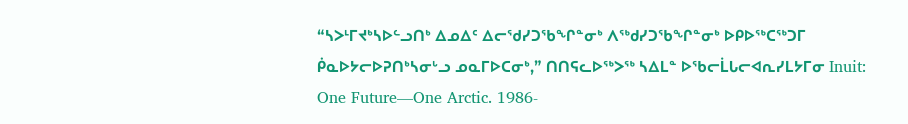“ᓴᐳᒻᒥᔪᒃᓴᐅᓪᓗᑎᒃ ᐃᓄᐃᑦ ᐃᓕᖁᓯᑐᖃᖏᓐᓂᒃ ᐱᖅᑯᓯᑐᖃᖏᓐᓂᒃ ᐅᑭᐅᖅᑕᖅᑐᒥ ᑮᓇᐅᔭᓕᐅᕈᑎᒃᓴᓂᒡᓗ ᓄᓇᒥᐅᑕᓂᒃ,” ᑎᑎᕋᓚᐅᖅᐳᖅ ᓴᐃᒪᓐ ᐅᖃᓕᒫᒐᓕᐊᕆᓯᒪᔭᒥᓂ Inuit: One Future—One Arctic. 1986-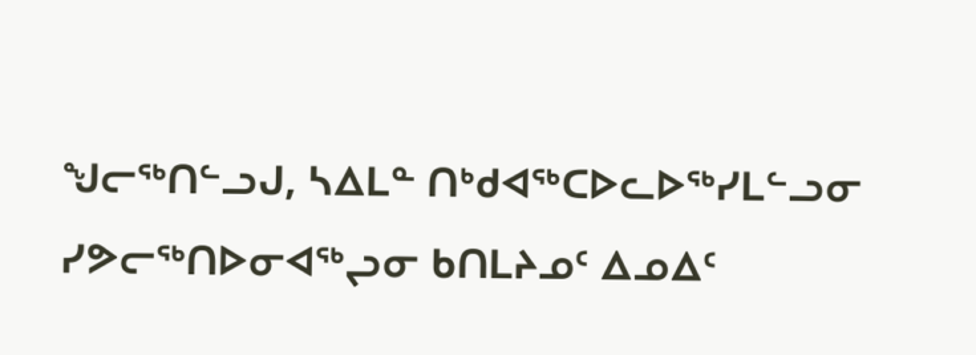ᖑᓕᖅᑎᓪᓗᒍ, ᓴᐃᒪᓐ ᑎᒃᑯᐊᖅᑕᐅᓚᐅᖅᓯᒪᓪᓗᓂ ᓯᕗᓕᖅᑎᐅᓂᐊᖅᖢᓂ ᑲᑎᒪᔨᓄᑦ ᐃᓄᐃᑦ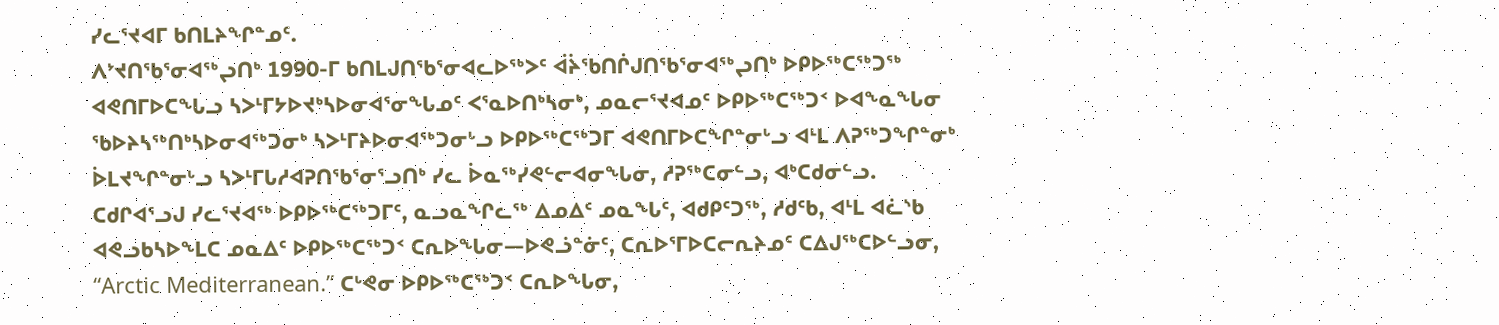ᓯᓚᕐᔪᐊᒥ ᑲᑎᒪᔨᖏᓐᓄᑦ.
ᐱᔾᔪᑎᖃᕐᓂᐊᖅᖢᑎᒃ 1990-ᒥ ᑲᑎᒪᒍᑎᖃᕐᓂᐊᓚᐅᖅᐳᑦ ᐋᔩᖃᑎᒌᒍᑎᖃᕐᓂᐊᖅᖢᑎᒃ ᐅᑭᐅᖅᑕᖅᑐᖅ ᐊᕙᑎᒥᐅᑕᖓᓗ ᓴᐳᒻᒥᔭᐅᔪᒃᓴᐅᓂᐊᕐᓂᖓᓄᑦ ᐸᕐᓇᐅᑎᒃᓴᓂᒃ, ᓄᓇᓕᕐᔪᐊᓄᑦ ᐅᑭᐅᖅᑕᖅᑐᑉ ᐅᐊᖕᓇᖓᓂ ᖃᐅᔨᓴᖅᑎᒃᓴᐅᓂᐊᖅᑐᓂᒃ ᓴᐳᒻᒥᔨᐅᓂᐊᖅᑐᓂᒡᓗ ᐅᑭᐅᖅᑕᖅᑐᒥ ᐊᕙᑎᒥᐅᑕᖏᓐᓂᒡᓗ ᐊᒻᒪ ᐱᕈᖅᑐᖏᓐᓂᒃ ᐆᒪᔪᖏᓐᓂᒡᓗ ᓴᐳᒻᒥᒐᓱᐊᕈᑎᖃᕐᓂᕐᓗᑎᒃ ᓯᓚ ᐆᓇᖅᓯᕙᓪᓕᐊᓂᖓᓂ, ᓱᕈᖅᑕᓂᓪᓗ, ᐊᒃᑕᑯᓂᓪᓗ. ᑕᑯᒋᐊᕐᓗᒍ ᓯᓚᕐᔪᐊᖅ ᐅᑭᐅᖅᑕᖅᑐᒥᑦ, ᓇᓗᓇᖏᓚᖅ ᐃᓄᐃᑦ ᓄᓇᖓᑦ, ᐊᑯᑭᑦᑐᖅ, ᓱᑯᑦᑲ, ᐊᒻᒪ ᐊᓛᔅᑲ ᐊᕙᓗᑲᓴᐅᖕᒪᑕ ᓄᓇᐃᑦ ᐅᑭᐅᖅᑕᖅᑐᑉ ᑕᕆᐅᖓᓂ—ᐅᕙᓘᓐᓃᑦ, ᑕᕆᐅᕐᒥᐅᑕᓕᕆᔨᓄᑦ ᑕᐃᒍᖅᑕᐅᓪᓗᓂ, “Arctic Mediterranean.” ᑕᒡᕙᓂ ᐅᑭᐅᖅᑕᖅᑐᑉ ᑕᕆᐅᖓᓂ,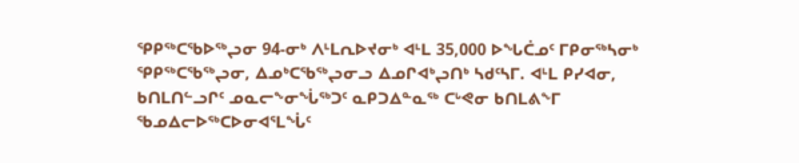ᕿᑭᖅᑕᖃᐅᖅᖢᓂ 94-ᓂᒃ ᐱᒻᒪᕆᐅᔪᓂᒃ ᐊᒻᒪ 35,000 ᐅᖓᑖᓄᑦ ᒥᑭᓂᖅᓴᓂᒃ ᕿᑭᖅᑕᖃᖅᖢᓂ, ᐃᓄᒃᑕᖃᖅᖢᓂᓗ ᐃᓄᒋᐊᒃᖢᑎᒃ ᓴᑯᑦᓴᒥ. ᐊᒻᒪ ᑭᓯᐊᓂ, ᑲᑎᒪᑎᓪᓗᒋᑦ ᓄᓇᓕᖕᓂᖔᖅᑐᑦ ᓇᑭᑐᐃᓐᓇᖅ ᑕᒡᕙᓂ ᑲᑎᒪᕕᖕᒥ ᖃᓄᐃᓕᐅᖅᑕᐅᓂᐊᕐᒪᖔᑦ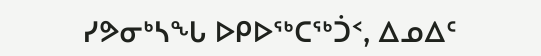ᓯᕗᓂᒃᓴᖓ ᐅᑭᐅᖅᑕᖅᑑᑉ, ᐃᓄᐃᑦ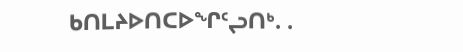ᑲᑎᒪᔨᐅᑎᑕᐅᖏᑦᖢᑎᒃ. .